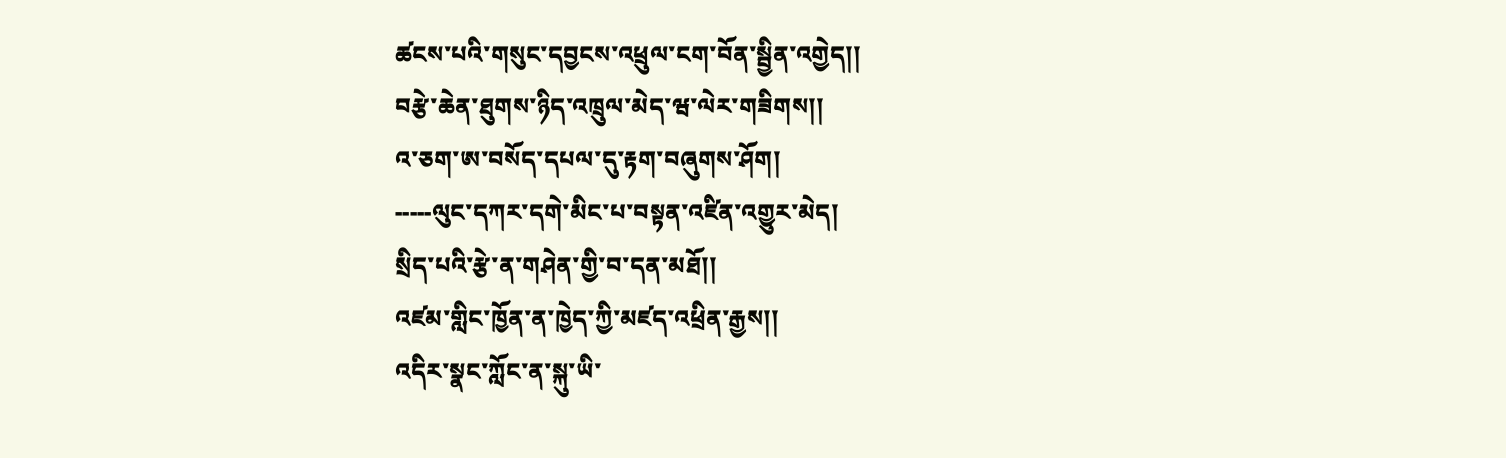ཚངས་པའི་གསུང་དབྱངས་འཕྲུལ་ངག་བོན་སྦྱིན་འགྱེད།།
བརྩེ་ཆེན་ཐུགས་ཉིད་འཁྲུལ་མེད་ཝ་ལེར་གཟིགས།།
འ་ཅག་ཨ་བསོད་དཔལ་དུ་རྟག་བཞུགས་ཤོག།
-----ལུང་དཀར་དགེ་མིང་པ་བསྟན་འཛིན་འགྱུར་མེད།
སྲིད་པའི་རྩེ་ན་གཤེན་གྱི་བ་དན་མཐོ།།
འཛམ་གླིང་ཁྱོན་ན་ཁྱེད་ཀྱི་མཛད་འཕྲིན་རྒྱས།།
འདིར་སྣང་ཀློང་ན་སྐུ་ཡི་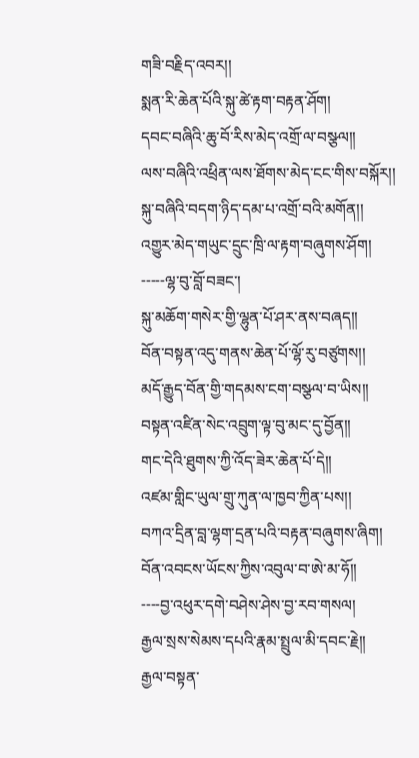གཟི་བརྗིད་འབར།།
སྨན་རི་ཆེན་པོའི་སྐུ་ཚེ་རྟག་བརྟན་ཤོག།
དབང་བཞིའི་ཆུ་བོ་རིས་མེད་འགྲོ་ལ་བསྩལ།།
ལས་བཞིའི་འཕྲིན་ལས་ཐོགས་མེད་ངང་གིས་བསྐོར།།
སྐུ་བཞིའི་བདག་ཉིད་དམ་པ་འགྲོ་བའི་མགོན།།
འགྱུར་མེད་གཡུང་དྲུང་ཁྲི་ལ་རྟག་བཞུགས་ཤོག།
-----ལྷ་བུ་བློ་བཟང་།
སྐུ་མཆོག་གསེར་གྱི་ལྷུན་པོ་ཤར་ནས་བཞད།།
བོན་བསྟན་འདུ་གནས་ཆེན་པོ་ལྷོ་རུ་བཙུགས།།
མདོ་རྒྱུད་བོན་གྱི་གདམས་ངག་བསྩལ་བ་ཡིས།།
བསྟན་འཛིན་སེང་འབྲུག་ལྟ་བུ་མང་དུ་བྱོན།།
གང་དེའི་ཐུགས་ཀྱི་འོད་ཟེར་ཆེན་པོ་དེ།།
འཛམ་གླིང་ཡུལ་གྲུ་ཀུན་ལ་ཁྱབ་ཀྱིན་པས།།
བཀའ་དྲིན་བླ་ལྷག་དྲན་པའི་བརྟན་བཞུགས་ཞིག།
བོན་འབངས་ཡོངས་ཀྱིས་འབུལ་བ་ཨེ་མ་ཧོ།།
----བྱ་འཕུར་དགེ་བཤེས་ཤེས་བྱ་རབ་གསལ།
རྒྱལ་སྲས་སེམས་དཔའི་རྣམ་སྤྲུལ་མི་དབང་རྗེ།།
རྒྱལ་བསྟན་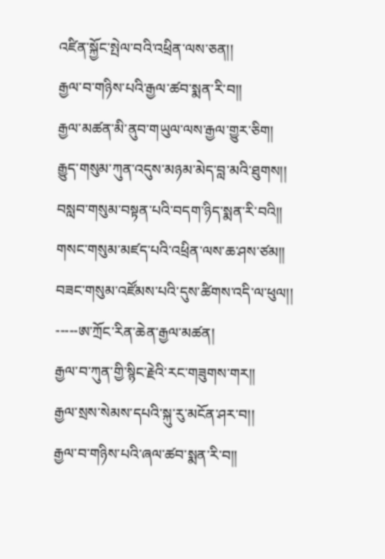འཛིན་སྐྱོང་སྤེལ་བའི་འཕྲིན་ལས་ཅན།།
རྒྱལ་བ་གཉིས་པའི་རྒྱལ་ཚབ་སྨན་རི་བ།།
རྒྱལ་མཚན་མི་ནུབ་གཡུལ་ལས་རྒྱལ་གྱུར་ཅིག།
རྒྱུད་གསུམ་ཀུན་འདུས་མཉམ་མེད་བླ་མའི་ཐུགས།།
བསླབ་གསུམ་བསྟན་པའི་བདག་ཉིད་སྨན་རི་བའི།།
གསང་གསུམ་མཛད་པའི་འཕྲིན་ལས་ཆ་ཤས་ཙམ།།
བཟང་གསུམ་འཛོམས་པའི་དུས་ཚིགས་འདི་ལ་ཕུལ།།
-----ཨ་ཀྲོང་རིན་ཆེན་རྒྱལ་མཚན།
རྒྱལ་བ་ཀུན་གྱི་སྙིང་རྗེའི་རང་གཟུགས་གར།།
རྒྱལ་སྲས་སེམས་དཔའི་སྐུ་རུ་མངོན་ཤར་བ།།
རྒྱལ་བ་གཉིས་པའི་ཞལ་ཚབ་སྨན་རི་བ།།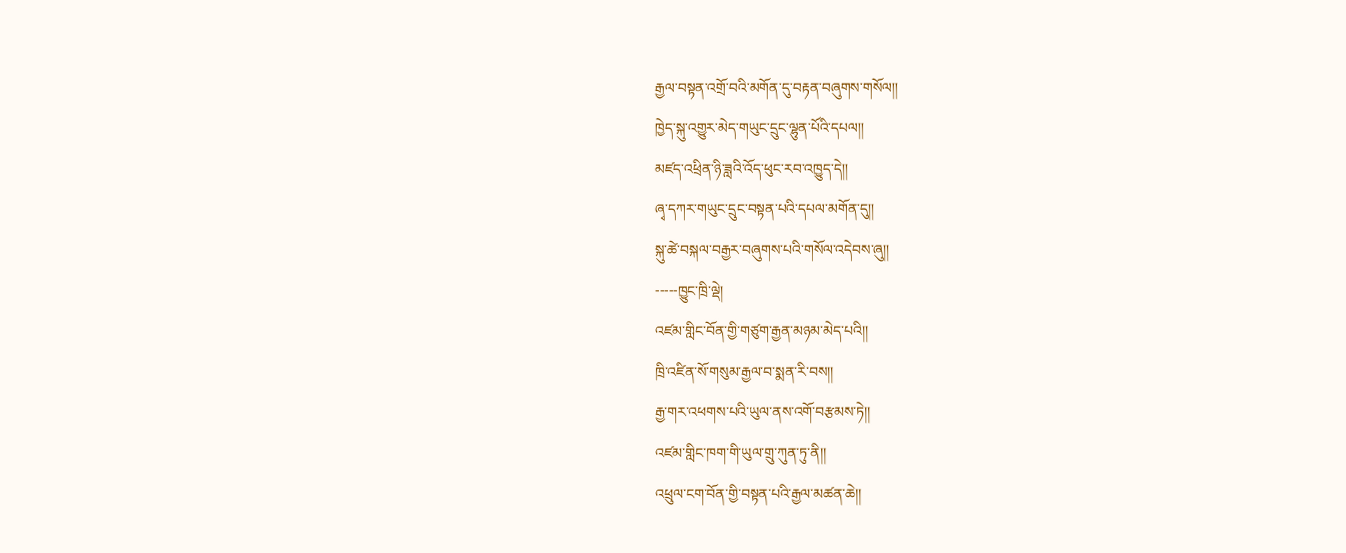རྒྱལ་བསྟན་འགྲོ་བའི་མགོན་དུ་བརྟན་བཞུགས་གསོལ།།
ཁྱེད་སྐུ་འགྱུར་མེད་གཡུང་དྲུང་ལྷུན་པོའི་དཔལ།།
མཛད་འཕྲིན་ཉི་ཟླའི་འོད་ཕུང་རབ་འཁྱུད་དེ།།
ཞྭ་དཀར་གཡུང་དྲུང་བསྟན་པའི་དཔལ་མགོན་དུ།།
སྐུ་ཚེ་བསྐལ་བརྒྱར་བཞུགས་པའི་གསོལ་འདེབས་ཞུ།།
-----ཁྱུང་ཁྲི་ལྡེ།
འཛམ་གླིང་བོན་གྱི་གཙུག་རྒྱན་མཉམ་མེད་པའི།།
ཁྲི་འཛིན་སོ་གསུམ་རྒྱལ་བ་སྨན་རི་བས།།
རྒྱ་གར་འཕགས་པའི་ཡུལ་ནས་འགོ་བརྩམས་ཏེ།།
འཛམ་གླིང་ཁག་གི་ཡུལ་གྲུ་ཀུན་ཏུ་ནི།།
འཕྲུལ་ངག་བོན་གྱི་བསྟན་པའི་རྒྱལ་མཚན་ཆེ།།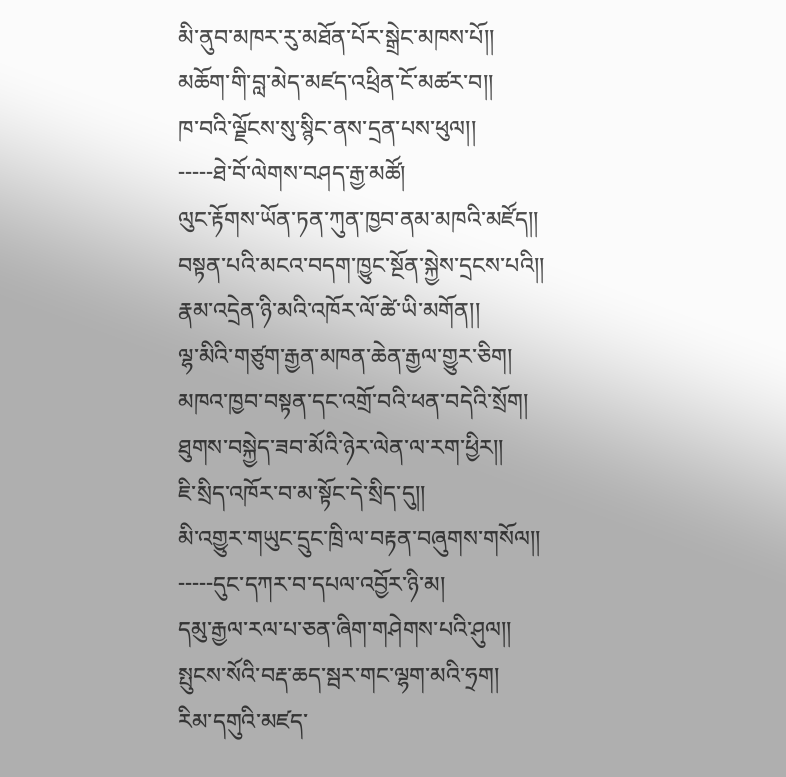མི་ནུབ་མཁར་རུ་མཐོན་པོར་སྒྲེང་མཁས་པོ།།
མཆོག་གི་བླ་མེད་མཛད་འཕྲིན་ངོ་མཚར་བ།།
ཁ་བའི་ལྗོངས་སུ་སྙིང་ནས་དྲན་པས་ཕུལ།།
-----ཐེ་བོ་ལེགས་བཤད་རྒྱ་མཚོ།
ལུང་རྟོགས་ཡོན་ཏན་ཀུན་ཁྱབ་ནམ་མཁའི་མཛོད།།
བསྟན་པའི་མངའ་བདག་ཁྱུང་སྔོན་སྐྱེས་དྲངས་པའི།།
རྣམ་འདྲེན་ཉི་མའི་འཁོར་ལོ་ཚེ་ཡི་མགོན།།
ལྷ་མིའི་གཙུག་རྒྱན་མཁན་ཆེན་རྒྱལ་གྱུར་ཅིག།
མཁའ་ཁྱབ་བསྟན་དང་འགྲོ་བའི་ཕན་བདེའི་སྲོག།
ཐུགས་བསྐྱེད་ཟབ་མོའི་ཉེར་ལེན་ལ་རག་ཕྱིར།།
ཇི་སྲིད་འཁོར་བ་མ་སྟོང་དེ་སྲིད་དུ།།
མི་འགྱུར་གཡུང་དྲུང་ཁྲི་ལ་བརྟན་བཞུགས་གསོལ།།
-----དུང་དཀར་བ་དཔལ་འབྱོར་ཉི་མ།
དམུ་རྒྱལ་རལ་པ་ཅན་ཞིག་གཤེགས་པའི་ཤུལ།།
སྤུངས་སོའི་བརྡ་ཆད་སྦར་གང་ལྷག་མའི་ཧྲག།
རིམ་དགུའི་མཛད་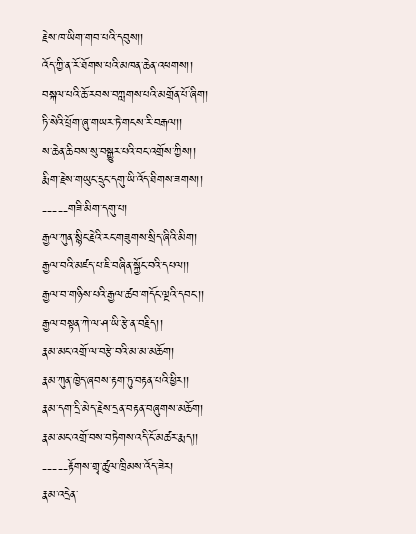རྗེས་ཁ་ཡིག་གབ་པའི་དབུས།།
འོད་ཀྱི་ན་རོ་ཐོགས་པའི་མཁན་ཆེན་འཕགས།།
བསྐལ་པའི་ཆོ་རབས་བཀླགས་པའི་མགྲོན་པོ་ཞིག།
ཏི་སེའི་པྲོག་ཞུ་གཡར་ཏེ་གངས་རི་བརྒལ།།
ས་ཆེན་ཆིབས་སུ་བསྒྱུར་པའི་བང་འགྲོས་ཀྱིས།།
རྨིག་རྗེས་གཡུང་དྲུང་དགུ་ཡི་འོད་ཐིགས་ཟགས།།
-----གཟི་མིག་དགུ་པ།
རྒྱལ་ཀུན་སྙིང་རྗེའི་རང་གཟུགས་སྲིད་ཞིའི་མིག།
རྒྱལ་བའི་མཛད་པ་ཇི་བཞིན་སྐྱོང་བའི་དཔལ།།
རྒྱལ་བ་གཉིས་པའི་རྒྱལ་ཚབ་གདོང་ལྔའི་དབང་།།
རྒྱལ་བསྟན་ཀེ་ལ་ཤ་ཡི་རྩེ་ན་བརྗིད།།
རྣམ་མང་འགྲོ་ལ་བརྩེ་བའི་མ་མ་མཆོག།
རྣམ་ཀུན་ཁྱེད་ཞབས་རྟག་ཏུ་བརྟན་པའི་ཕྱིར།།
རྣམ་དག་དྲི་མེད་རྗེས་དྲན་བརྟན་བཞུགས་མཆོག།
རྣམ་མང་འགྲོ་བས་བཏེགས་འདི་ངོ་མཚར་རྨད།།
-----རྟོགས་གྲྭ་ཚུལ་ཁྲིམས་འོད་ཟེར།
རྣམ་འདྲེན་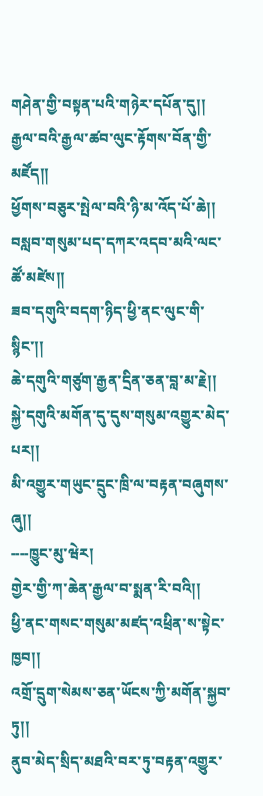གཤེན་གྱི་བསྟན་པའི་གཉེར་དཔོན་དུ།།
རྒྱལ་བའི་རྒྱལ་ཚབ་ལུང་རྟོགས་བོན་གྱི་མཛོད།།
ཕྱོགས་བཅུར་སྤེལ་བའི་ཉི་མ་འོད་པོ་ཆེ།།
བསླབ་གསུམ་པད་དཀར་འདབ་མའི་ལང་ཚོ་མཛེས།།
ཟབ་དགུའི་བདག་ཉིད་ཕྱི་ནང་ལུང་གི་སྙིང་།།
ཆེ་དགུའི་གཙུག་རྒྱན་དྲིན་ཅན་བླ་མ་རྗེ།།
སྐྱེ་དགུའི་མགོན་དུ་དུས་གསུམ་འགྱུར་མེད་པར།།
མི་འགྱུར་གཡུང་དྲུང་ཁྲི་ལ་བརྟན་བཞུགས་ཞུ།།
----ཁྱུང་མུ་ཝེར།
གྱེར་གྱི་ཀ་ཆེན་རྒྱལ་བ་སྨན་རི་བའི།།
ཕྱི་ནང་གསང་གསུམ་མཛད་འཕྲིན་ས་སྟེང་ཁྱབ།།
འགྲོ་དྲུག་སེམས་ཅན་ཡོངས་ཀྱི་མགོན་སྐྱབ་ཏུ།།
ནུབ་མེད་སྲིད་མཐའི་བར་ཏུ་བརྟན་འགྱུར་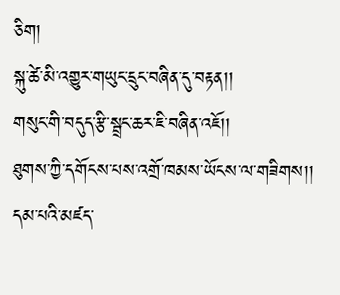ཅིག།
སྐུ་ཚེ་མི་འགྱུར་གཡུང་དྲུང་བཞིན་དུ་བརྟན།།
གསུང་གི་བདུད་རྩི་སྦྲང་ཆར་ཇི་བཞིན་འཇོ།།
ཐུགས་ཀྱི་དགོངས་པས་འགྲོ་ཁམས་ཡོངས་ལ་གཟིགས།།
དམ་པའི་མཛད་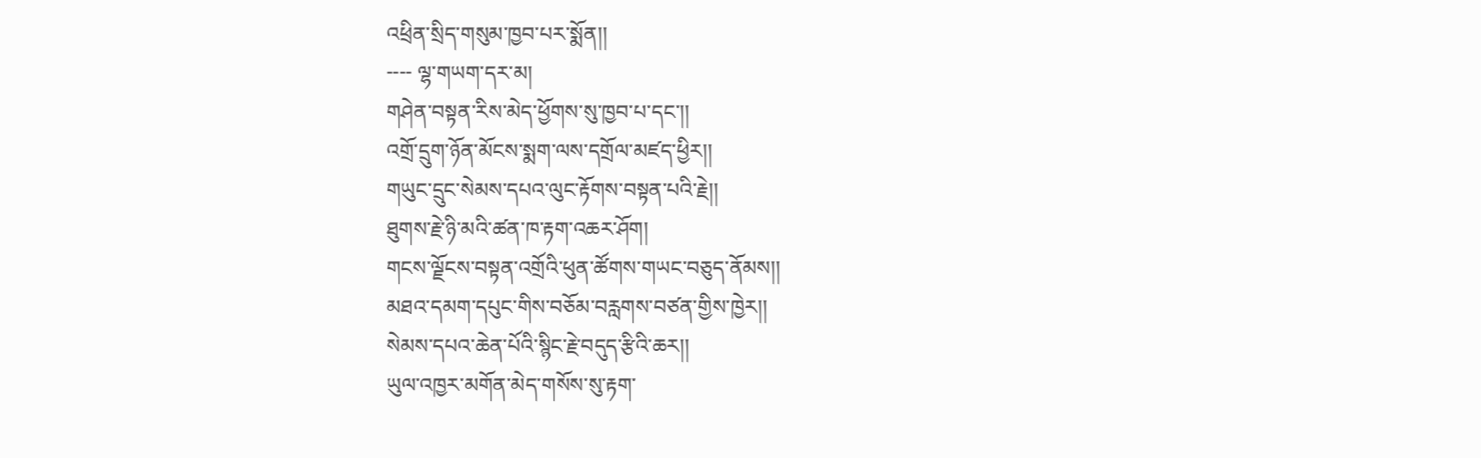འཕྲིན་སྲིད་གསུམ་ཁྱབ་པར་སྨོན།།
---- ལྷ་གཡག་དར་མ།
གཤེན་བསྟན་རིས་མེད་ཕྱོགས་སུ་ཁྱབ་པ་དང་།།
འགྲོ་དྲུག་ཉོན་མོངས་སྨག་ལས་དགྲོལ་མཛད་ཕྱིར།།
གཡུང་དྲུང་སེམས་དཔའ་ལུང་རྟོགས་བསྟན་པའི་རྗེ།།
ཐུགས་རྗེ་ཉི་མའི་ཚན་ཁ་རྟག་འཆར་ཤོག།
གངས་ལྗོངས་བསྟན་འགྲོའི་ཕུན་ཚོགས་གཡང་བཅུད་ནོམས།།
མཐའ་དམག་དཔུང་གིས་བཅོམ་བརླགས་བཙན་གྱིས་ཁྱེར།།
སེམས་དཔའ་ཆེན་པོའི་སྙིང་རྗེ་བདུད་རྩིའི་ཆར།།
ཡུལ་འཁྱར་མགོན་མེད་གསོས་སུ་རྟག་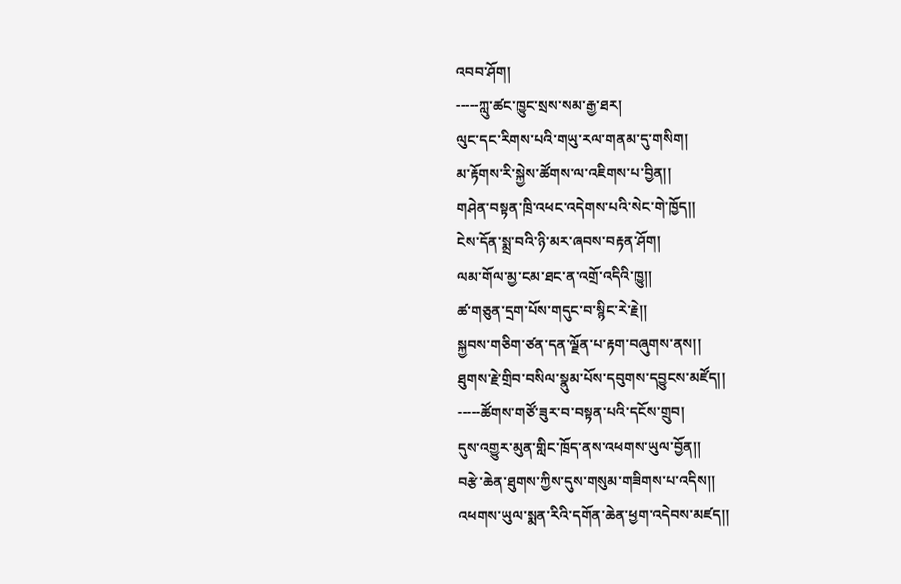འབབ་ཤོག།
-----ཀླུ་ཚང་ཁྱུང་སྲས་སམ་རྒྱ་ཐར།
ལུང་དང་རིགས་པའི་གཡུ་རལ་གནམ་དུ་གསིག།
མ་རྟོགས་རི་སྐྱེས་ཚོགས་ལ་འཇིགས་པ་བྱིན།།
གཤེན་བསྟན་ཁྲི་འཕང་འདེགས་པའི་སེང་གེ་ཁྱོད།།
ངེས་དོན་སྨྲ་བའི་ཉི་མར་ཞབས་བརྟན་ཤོག།
ལམ་གོལ་མྱ་ངམ་ཐང་ན་འགྲོ་འདིའི་ཁྱུ།།
ཚ་གཅུན་དྲག་པོས་གདུང་བ་སྙིང་རེ་རྗེ།།
སྐྱབས་གཅིག་ཙན་དན་ལྗོན་པ་རྟག་བཞུགས་ནས།།
ཐུགས་རྗེ་གྲིབ་བསིལ་སྣུམ་པོས་དབུགས་དབྱུངས་མཛོད།།
-----ཚོགས་གཙོ་ཟུར་བ་བསྟན་པའི་དངོས་གྲུབ།
དུས་འགྱུར་མུན་གླིང་ཁྲོད་ནས་འཕགས་ཡུལ་བྱོན།།
བརྩེ་ཆེན་ཐུགས་ཀྱིས་དུས་གསུམ་གཟིགས་པ་འདིས།།
འཕགས་ཡུལ་སྨན་རིའི་དགོན་ཆེན་ཕྱག་འདེབས་མཛད།།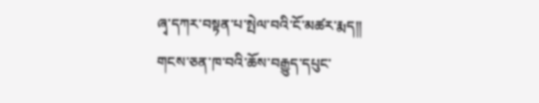ཞྭ་དཀར་བསྟན་པ་སྤེལ་བའི་ངོ་མཚར་རྨད།།
གངས་ཅན་ཁ་བའི་ཆོས་བརྒྱུད་དཔུང་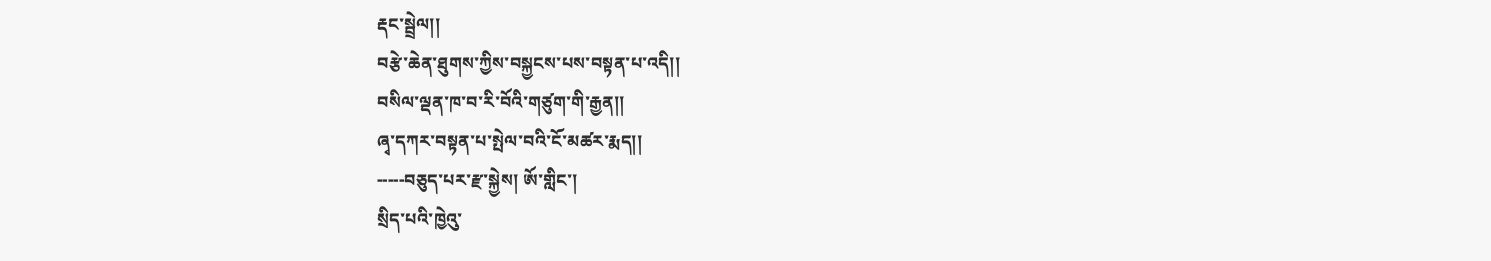རྡང་སྦྲེལ།།
བརྩེ་ཆེན་ཐུགས་ཀྱིས་བསྐྱངས་པས་བསྟན་པ་འདི།།
བསིལ་ལྡན་ཁ་བ་རི་བོའི་གཙུག་གི་རྒྱན།།
ཞྭ་དཀར་བསྟན་པ་སྤེལ་བའི་ངོ་མཚར་རྨད།།
-----བཅུད་པར་རྫ་སྐྱེས། ཨོ་གླིང་།
སྲིད་པའི་ཁྱེའུ་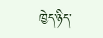ཁྱེད་ཉིད་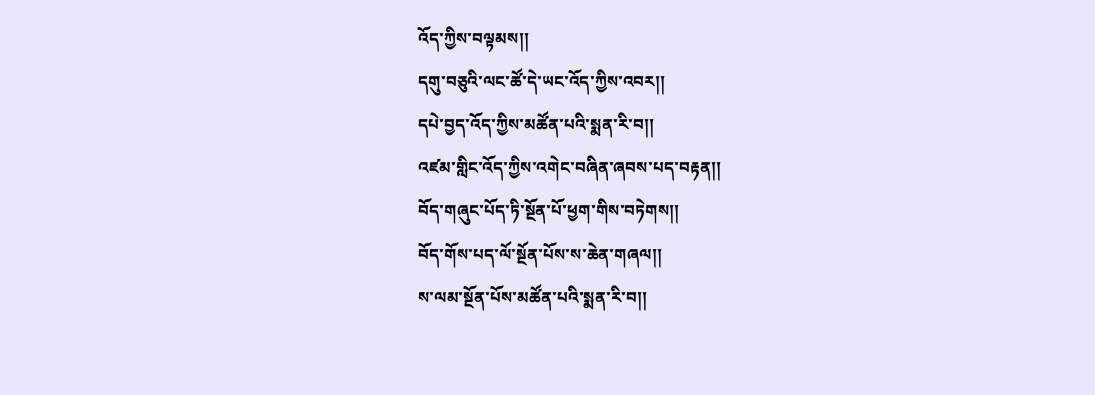འོད་ཀྱིས་བལྟམས།།
དགུ་བཅུའི་ལང་ཚོ་དེ་ཡང་འོད་ཀྱིས་འབར།།
དཔེ་བྱད་འོད་ཀྱིས་མཚོན་པའི་སྨན་རི་བ།།
འཛམ་གླིང་འོད་ཀྱིས་འགེང་བཞིན་ཞབས་པད་བརྟན།།
བོད་གཞུང་པོད་ཏི་སྔོན་པོ་ཕྱག་གིས་བཏེགས།།
བོད་གོས་པད་ལོ་སྔོན་པོས་ས་ཆེན་གཞལ།།
ས་ལམ་སྔོན་པོས་མཚོན་པའི་སྨན་རི་བ།།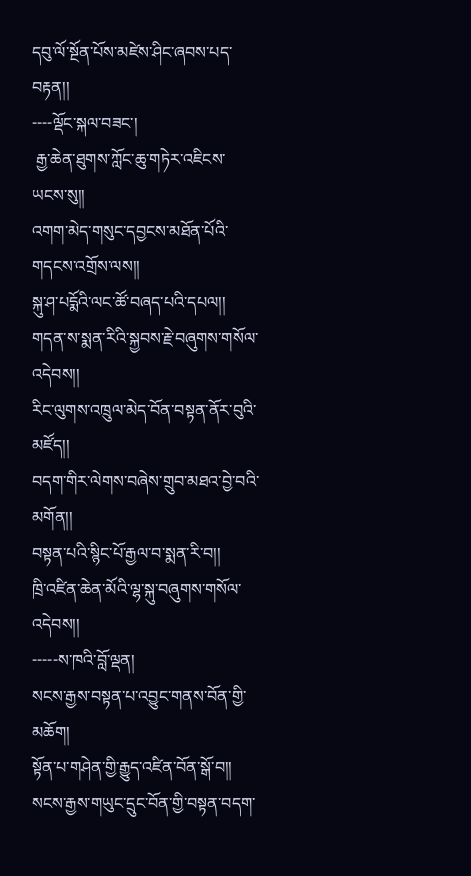དབུ་ལོ་སྔོན་པོས་མཛེས་ཤིང་ཞབས་པད་བརྟན།།
----ལྡོང་སྐལ་བཟང་།
 རྒྱ་ཆེན་ཐུགས་ཀློང་ཆུ་གཏེར་འཇིངས་ཡངས་སུ།།
འགག་མེད་གསུང་དབྱངས་མཐོན་པོའི་གདངས་འགྲོས་ལས།།
སྐུ་ཤ་པདྨོའི་ལང་ཚོ་བཞད་པའི་དཔལ།།
གདན་ས་སྨན་རིའི་སྐྱབས་རྗེ་བཞུགས་གསོལ་འདེབས།།
རིང་ལུགས་འཁྲུལ་མེད་བོན་བསྟན་ནོར་བུའི་མཛོད།།
བདག་གིར་ལེགས་བཞེས་གྲུབ་མཐའ་བྱེ་བའི་མགོན།།
བསྟན་པའི་སྙིང་པོ་རྒྱལ་བ་སྨན་རི་བ།།
ཁྲི་འཛིན་ཆེན་མོའི་ལྷ་སྐུ་བཞུགས་གསོལ་འདེབས།།
-----ས་ཁའི་བློ་ལྡན།
སངས་རྒྱས་བསྟན་པ་འབྱུང་གནས་བོན་གྱི་མཆོག།
སྟོན་པ་གཤེན་གྱི་རྒྱུད་འཛིན་བོན་སྒོ་བ།།
སངས་རྒྱས་གཡུང་དྲུང་བོན་གྱི་བསྟན་བདག་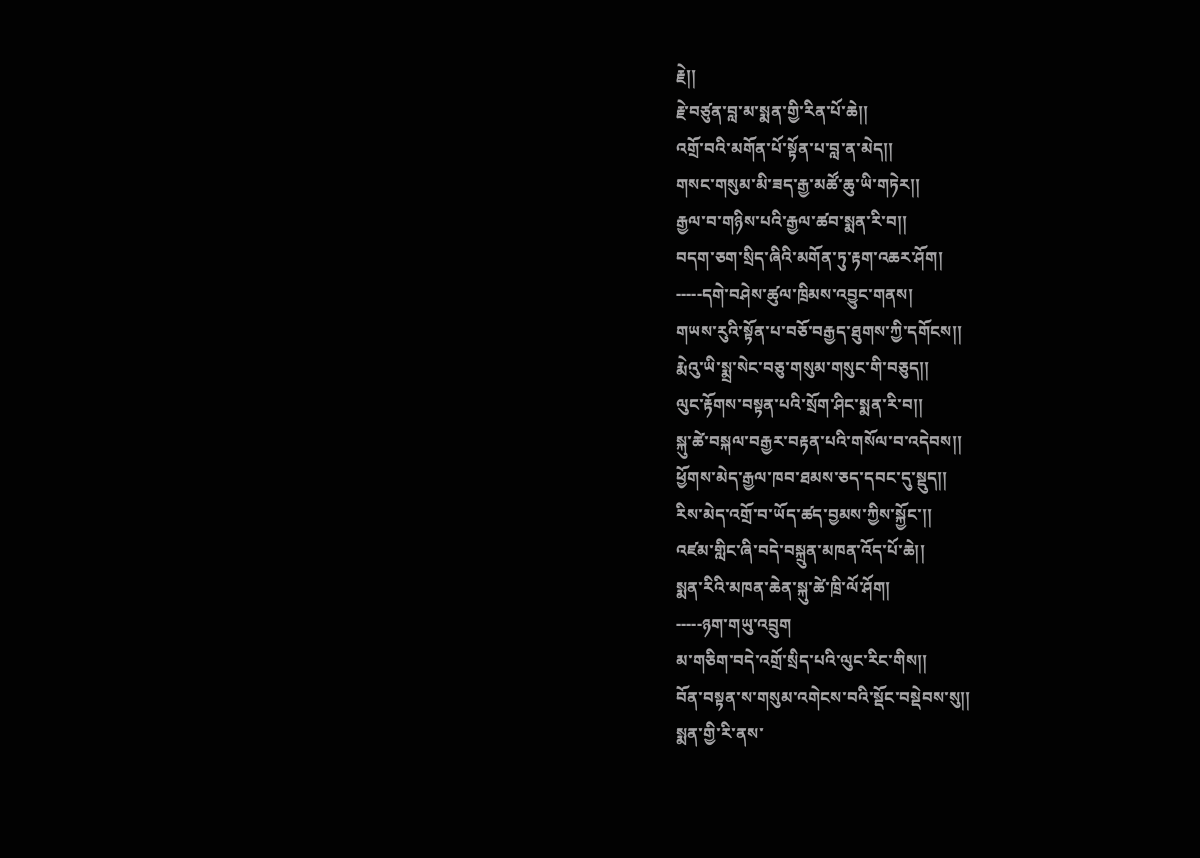རྗེ།།
རྗེ་བཙུན་བླ་མ་སྨན་གྱི་རིན་པོ་ཆེ།།
འགྲོ་བའི་མགོན་པོ་སྟོན་པ་བླ་ན་མེད།།
གསང་གསུམ་མི་ཟད་རྒྱ་མཚོ་ཆུ་ཡི་གཏེར།།
རྒྱལ་བ་གཉིས་པའི་རྒྱལ་ཚབ་སྨན་རི་བ།།
བདག་ཅག་སྲིད་ཞིའི་མགོན་ཏུ་རྟག་འཆར་ཤོག།
-----དགེ་བཤེས་ཚུལ་ཁྲིམས་འབྱུང་གནས།
གཡས་རུའི་སྟོན་པ་བཅོ་བརྒྱད་ཐུགས་ཀྱི་དགོངས།།
རྨེའུ་ཡི་སྨྲ་སེང་བཅུ་གསུམ་གསུང་གི་བཅུད།།
ལུང་རྟོགས་བསྟན་པའི་སྲོག་ཤིང་སྨན་རི་བ།།
སྐུ་ཚེ་བསྐལ་བརྒྱར་བརྟན་པའི་གསོལ་བ་འདེབས།།
ཕྱོགས་མེད་རྒྱལ་ཁབ་ཐམས་ཅད་དབང་དུ་སྡུད།།
རིས་མེད་འགྲོ་བ་ཡོད་ཚད་བྱམས་ཀྱིས་སྐྱོང་།།
འཛམ་གླིང་ཞི་བདེ་བསྐྲུན་མཁན་འོད་པོ་ཆེ།།
སྨན་རིའི་མཁན་ཆེན་སྐུ་ཚེ་ཁྲི་ལོ་ཤོག།
-----ཉག་གཡུ་འབྲུག
མ་གཅིག་བདེ་འགྲོ་སྲིད་པའི་ལུང་རིང་གིས།།
བོན་བསྟན་ས་གསུམ་འགེངས་བའི་སྡོང་བསྡེབས་སུ།།
སྨན་གྱི་རི་ནས་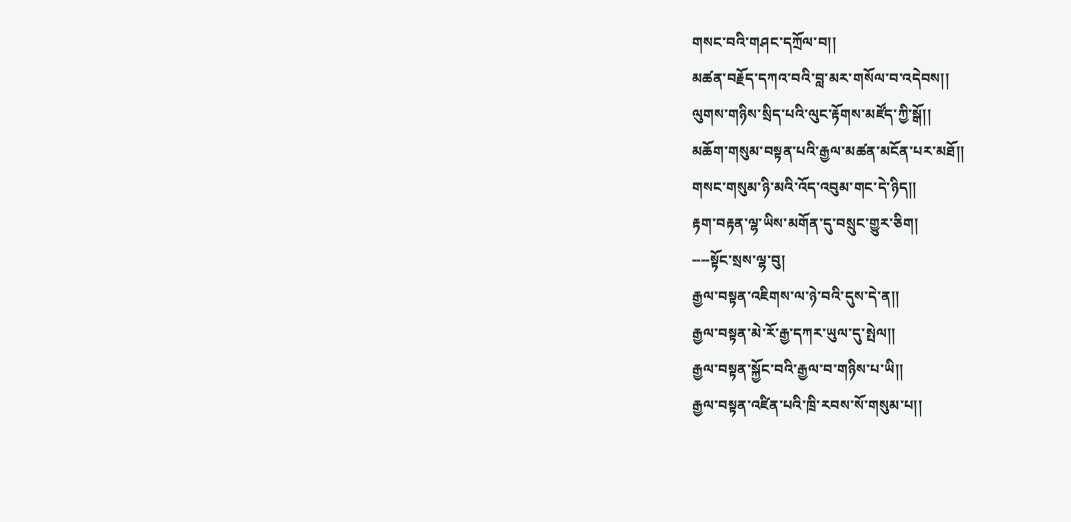གསང་བའི་གཤང་དཀྲོལ་བ།།
མཚན་བརྗོད་དཀའ་བའི་བླ་མར་གསོལ་བ་འདེབས།།
ལུགས་གཉིས་སྲིད་པའི་ལུང་རྟོགས་མཛོད་ཀྱི་སྒོ།།
མཆོག་གསུམ་བསྟན་པའི་རྒྱལ་མཚན་མངོན་པར་མཐོ།།
གསང་གསུམ་ཉི་མའི་འོད་འབུམ་གང་དེ་ཉིད།།
རྟག་བརྟན་ལྷ་ཡིས་མགོན་དུ་བསྲུང་གྱུར་ཅིག།
----སྟོང་སྲས་ལྷ་བུ།
རྒྱལ་བསྟན་འཇིགས་ལ་ཉེ་བའི་དུས་དེ་ན།།
རྒྱལ་བསྟན་མེ་རོ་རྒྱ་དཀར་ཡུལ་དུ་སྤེལ།།
རྒྱལ་བསྟན་སྐྱོང་བའི་རྒྱལ་བ་གཉིས་པ་ཡི།།
རྒྱལ་བསྟན་འཛིན་པའི་ཁྲི་རབས་སོ་གསུམ་པ།།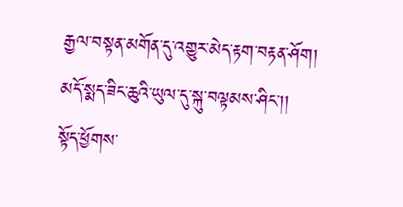རྒྱལ་བསྟན་མགོན་དུ་འགྱུར་མེད་རྟག་བརྟན་ཤོག།
མདོ་སྨད་ཟིང་ཆུའི་ཡུལ་དུ་སྐུ་བལྟམས་ཤིང་།།
སྟོད་ཕྱོགས་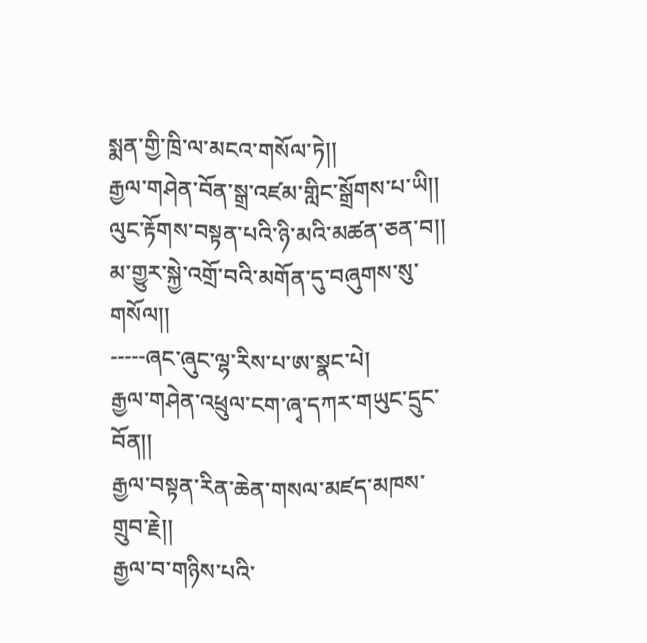སྨན་གྱི་ཁྲི་ལ་མངའ་གསོལ་ཏེ།།
རྒྱལ་གཤེན་བོན་སྒྲ་འཛམ་གླིང་སྒྲོགས་པ་ཡི།།
ལུང་རྟོགས་བསྟན་པའི་ཉི་མའི་མཚན་ཅན་བ།།
མ་གྱུར་སྐྱེ་འགྲོ་བའི་མགོན་དུ་བཞུགས་སུ་གསོལ།།
-----ཞང་ཞུང་ལྷ་རིས་པ་ཨ་སྣང་པེ།
རྒྱལ་གཤེན་འཕྲུལ་ངག་ཞྭ་དཀར་གཡུང་དྲུང་བོན།།
རྒྱལ་བསྟན་རིན་ཆེན་གསལ་མཛད་མཁས་གྲུབ་རྗེ།།
རྒྱལ་བ་གཉིས་པའི་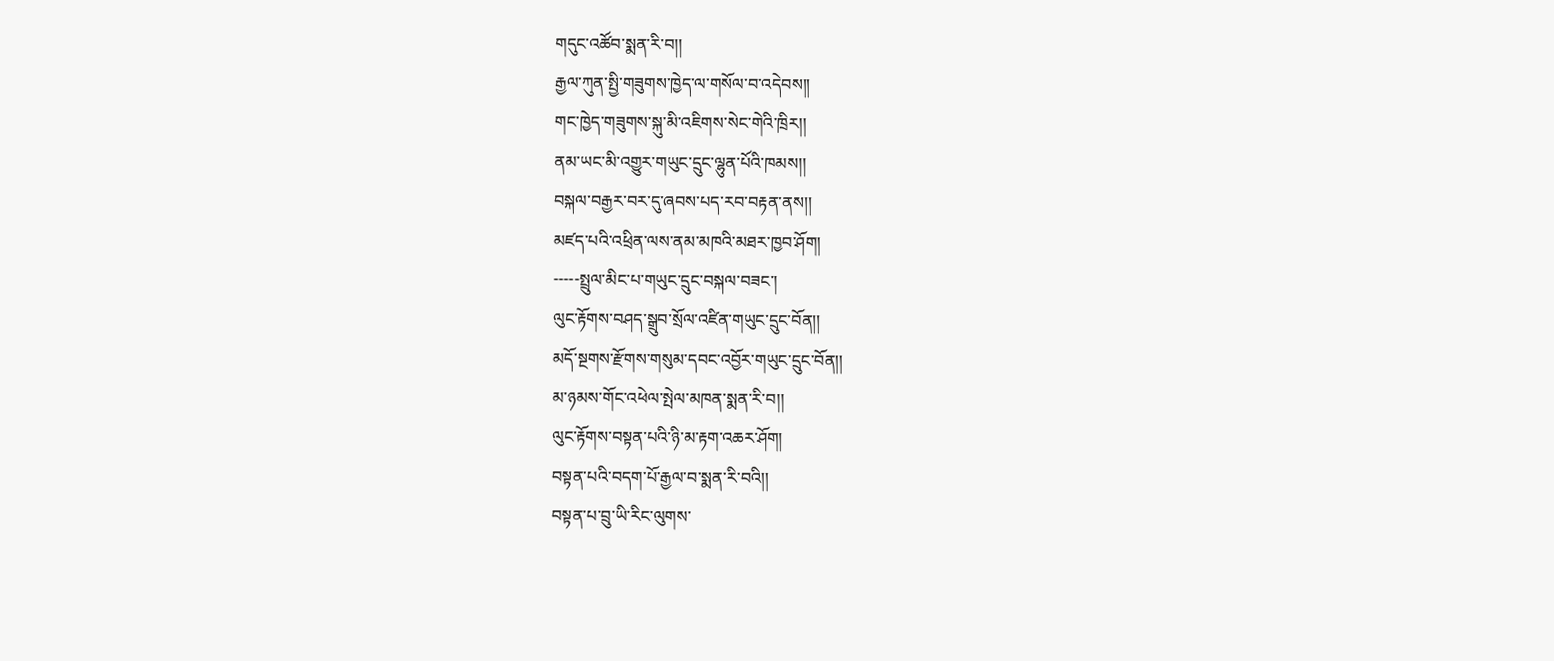གདུང་འཚོབ་སྨན་རི་བ།།
རྒྱལ་ཀུན་སྤྱི་གཟུགས་ཁྱེད་ལ་གསོལ་བ་འདེབས།།
གང་ཁྱེད་གཟུགས་སྐུ་མི་འཇིགས་སེང་གེའི་ཁྲིར།།
ནམ་ཡང་མི་འགྱུར་གཡུང་དྲུང་ལྷུན་པོའི་ཁམས།།
བསྐལ་བརྒྱར་བར་དུ་ཞབས་པད་རབ་བརྟན་ནས།།
མཛད་པའི་འཕྲིན་ལས་ནམ་མཁའི་མཐར་ཁྱབ་ཤོག།
-----སྤྲུལ་མིང་པ་གཡུང་དྲུང་བསྐལ་བཟང་།
ལུང་རྟོགས་བཤད་སྒྲུབ་སྲོལ་འཛིན་གཡུང་དྲུང་བོན།།
མདོ་སྔགས་རྫོགས་གསུམ་དབང་འབྱོར་གཡུང་དྲུང་བོན།།
མ་ཉམས་གོང་འཕེལ་སྤེལ་མཁན་སྨན་རི་བ།།
ལུང་རྟོགས་བསྟན་པའི་ཉི་མ་རྟག་འཆར་ཤོག།
བསྟན་པའི་བདག་པོ་རྒྱལ་བ་སྨན་རི་བའི།།
བསྟན་པ་བྲུ་ཡི་རིང་ལུགས་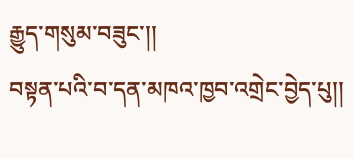རྒྱུད་གསུམ་བཟུང་།།
བསྟན་པའི་བ་དན་མཁའ་ཁྱབ་འགྲེང་བྱེད་པུ།།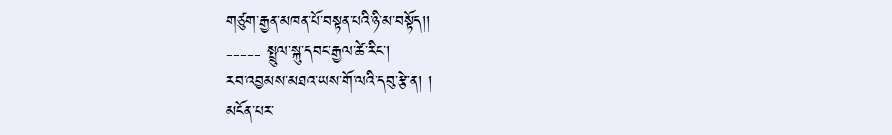གཙུག་རྒྱན་མཁན་པོ་བསྟན་པའི་ཉི་མ་བསྟོད།།
----- སྤྲུལ་སྐུ་དབང་རྒྱལ་ཚེ་རིང་།
རབ་འབྱམས་མཐའ་ཡས་གོ་ལའི་དབུ་རྩེ་ན། །
མངོན་པར་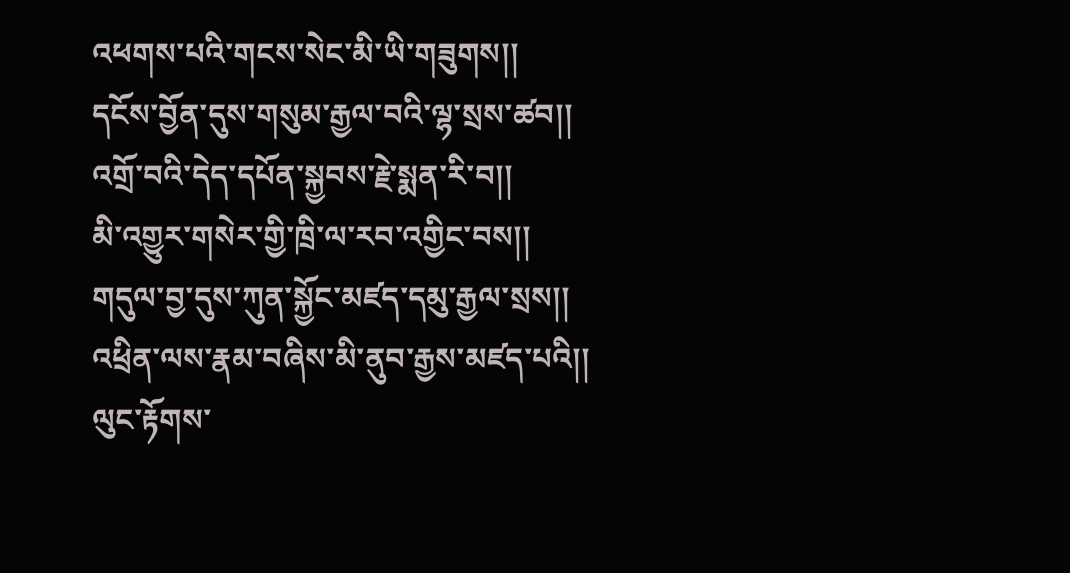འཕགས་པའི་གངས་སེང་མི་ཡི་གཟུགས།།
དངོས་བྱོན་དུས་གསུམ་རྒྱལ་བའི་ལྷ་སྲས་ཚབ།།
འགྲོ་བའི་དེད་དཔོན་སྐྱབས་རྗེ་སྨན་རི་བ།།
མི་འགྱུར་གསེར་གྱི་ཁྲི་ལ་རབ་འགྱིང་བས།།
གདུལ་བྱ་དུས་ཀུན་སྐྱོང་མཛད་དམུ་རྒྱལ་སྲས།།
འཕྲིན་ལས་རྣམ་བཞིས་མི་ནུབ་རྒྱས་མཛད་པའི།།
ལུང་རྟོགས་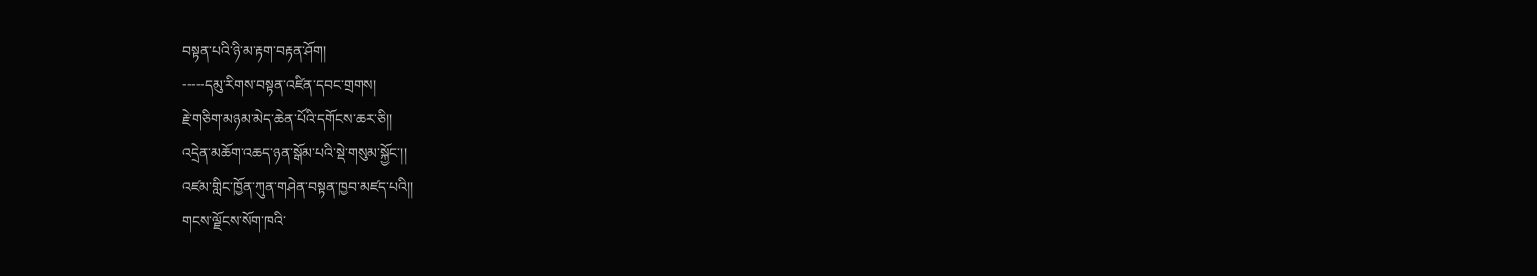བསྟན་པའི་ཉི་མ་རྟག་བརྟན་ཤོག།
-----དམུ་རིགས་བསྟན་འཛིན་དབང་གྲགས།
རྗེ་གཅིག་མཉམ་མེད་ཆེན་པོའི་དགོངས་ཆར་ཅི།།
འདྲེན་མཆོག་འཆད་ཉན་སྒོམ་པའི་སྡེ་གསུམ་སྐྱོང་།།
འཛམ་གླིང་ཁྱོན་ཀུན་གཤེན་བསྟན་ཁྱབ་མཛད་པའི།།
གངས་ལྗོངས་སོག་ཁའི་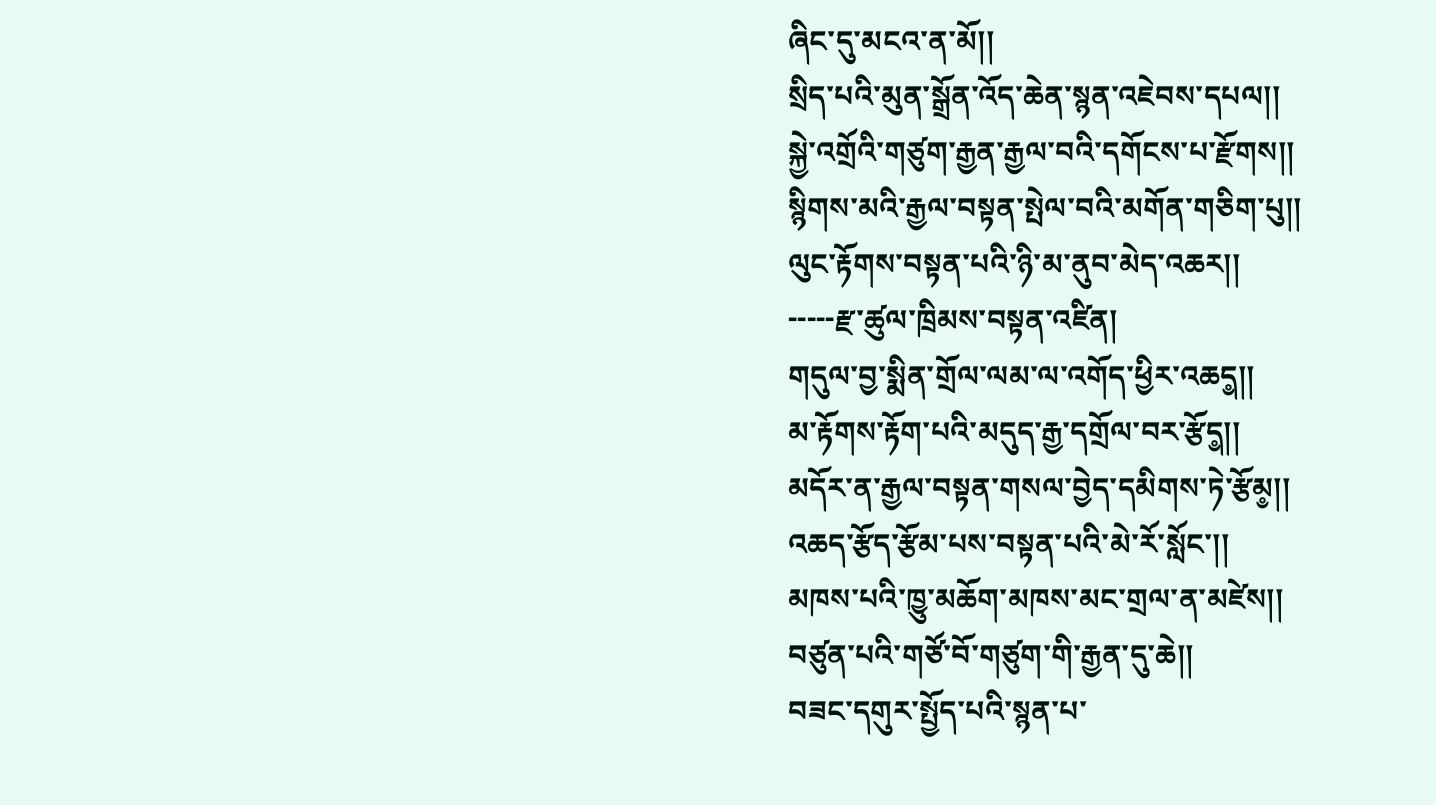ཞིང་དུ་མངའ་ན་མོ།།
སྲིད་པའི་མུན་སྒྲོན་འོད་ཆེན་སྙན་འཇེབས་དཔལ།།
སྐྱེ་འགྲོའི་གཙུག་རྒྱན་རྒྱལ་བའི་དགོངས་པ་རྫོགས།།
སྙིགས་མའི་རྒྱལ་བསྟན་སྤེལ་བའི་མགོན་གཅིག་པུ།།
ལུང་རྟོགས་བསྟན་པའི་ཉི་མ་ནུབ་མེད་འཆར།།
-----རྫ་ཚུལ་ཁྲིམས་བསྟན་འཛིན།
གདུལ་བྱ་སྨིན་གྲོལ་ལམ་ལ་འགོད་ཕྱིར་འཆད༵།།
མ་རྟོགས་རྟོག་པའི་མདུད་རྒྱ་དགྲོལ་བར་རྩོད༵།།
མདོར་ན་རྒྱལ་བསྟན་གསལ་བྱེད་དམིགས་ཏེ་རྩོམ༵།།
འཆད་རྩོད་རྩོམ་པས་བསྟན་པའི་མེ་རོ་སློང་།།
མཁས་པའི་ཁྱུ་མཆོག་མཁས་མང་གྲལ་ན་མཛེས།།
བཙུན་པའི་གཙོ་བོ་གཙུག་གི་རྒྱན་དུ་ཆེ།།
བཟང་དགུར་སྤྱོད་པའི་སྙན་པ་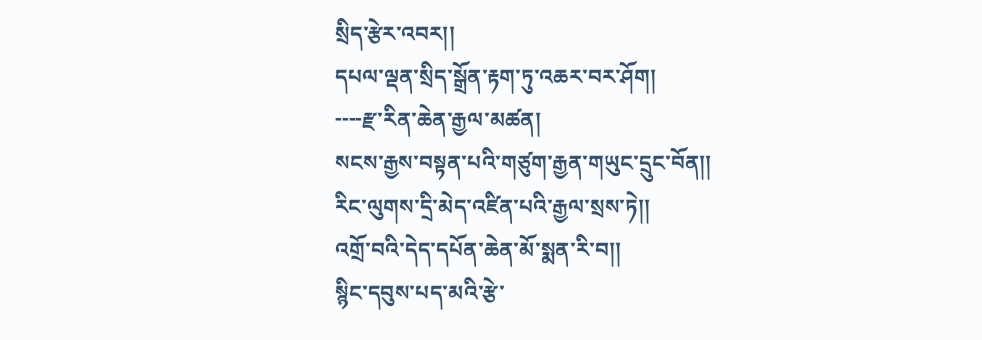སྲིད་རྩེར་འབར།།
དཔལ་ལྡན་སྲིད་སྒྲོན་རྟག་ཏུ་འཆར་བར་ཤོག།
----རྫ་རིན་ཆེན་རྒྱལ་མཚན།
སངས་རྒྱས་བསྟན་པའི་གཙུག་རྒྱན་གཡུང་དྲུང་བོན།།
རིང་ལུགས་དྲི་མེད་འཛིན་པའི་རྒྱལ་སྲས་ཏེ།།
འགྲོ་བའི་དེད་དཔོན་ཆེན་མོ་སྨན་རི་བ།།
སྙིང་དབུས་པད་མའི་རྩེ་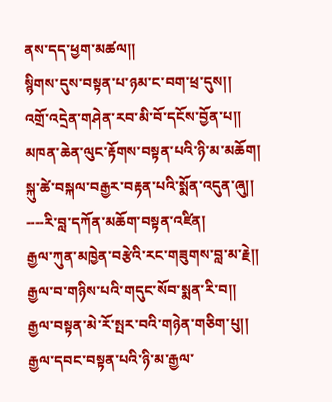ནས་དད་ཕྱག་མཚལ།།
སྙིགས་དུས་བསྟན་པ་ཉམ་ང་བག་ཕྲ་དུས།།
འགྲོ་འདྲེན་གཤེན་རབ་མི་བོ་དངོས་བྱོན་པ།།
མཁན་ཆེན་ལུང་རྟོགས་བསྟན་པའི་ཉི་མ་མཆོག།
སྐུ་ཚེ་བསྐལ་བརྒྱར་བརྟན་པའི་སྨོན་འདུན་ཞུ།།
----རི་བླ་དཀོན་མཆོག་བསྟན་འཛིན།
རྒྱལ་ཀུན་མཁྱེན་བརྩེའི་རང་གཟུགས་བླ་མ་རྗེ།།
རྒྱལ་བ་གཉིས་པའི་གདུང་སོབ་སྨན་རི་བ།།
རྒྱལ་བསྟན་མེ་རོ་སྤར་བའི་གཉེན་གཅིག་པུ།།
རྒྱལ་དབང་བསྟན་པའི་ཉི་མ་རྒྱལ་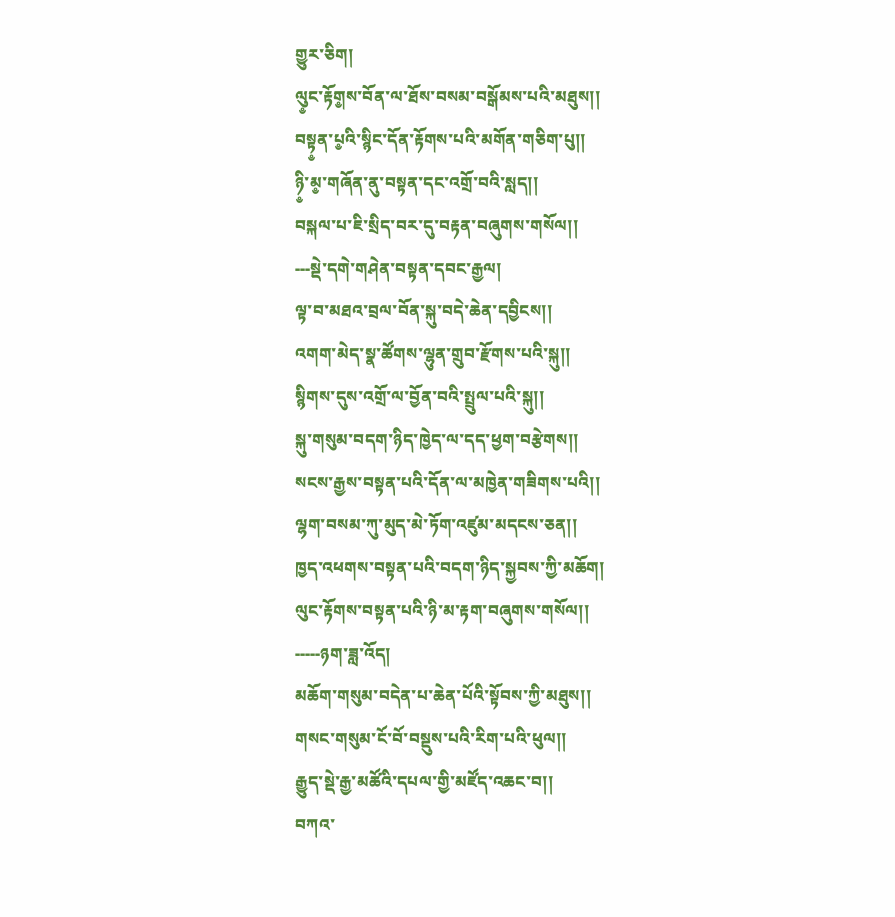གྱུར་ཅིག།
ལུ༵ང་རྟོག༵ས་བོན་ལ་ཐོས་བསམ་བསྒོམས་པའི་མཐུས།།
བསྟ༵ན་པ༵འི་སྙིང་དོན་རྟོགས་པའི་མགོན་གཅིག་པུ།།
ཉི༵་མ༵་གཞོན་ནུ་བསྟན་དང་འགྲོ་བའི་སླད།།
བསྐལ་པ་ཇི་སྲིད་བར་དུ་བརྟན་བཞུགས་གསོལ།།
---སྡེ་དགེ་གཤེན་བསྟན་དབང་རྒྱལ།
ལྟ་བ་མཐའ་བྲལ་བོན་སྐུ་བདེ་ཆེན་དབྱིངས།།
འགག་མེད་སྣ་ཚོགས་ལྷུན་གྲུབ་རྫོགས་པའི་སྐུ།།
སྙིགས་དུས་འགྲོ་ལ་བྱོན་བའི་སྤྲུལ་པའི་སྐུ།།
སྐུ་གསུམ་བདག་ཉིད་ཁྱེད་ལ་དད་ཕྱག་བརྩེགས།།
སངས་རྒྱས་བསྟན་པའི་དོན་ལ་མཁྱེན་གཟིགས་པའི།།
ལྷག་བསམ་ཀུ་མུད་མེ་ཏོག་འཛུམ་མདངས་ཅན།།
ཁྱད་འཕགས་བསྟན་པའི་བདག་ཉིད་སྐྱབས་ཀྱི་མཆོག།
ལུང་རྟོགས་བསྟན་པའི་ཉི་མ་རྟག་བཞུགས་གསོལ།།
-----ཉག་ཟླ་འོད།
མཆོག་གསུམ་བདེན་པ་ཆེན་པོའི་སྟོབས་ཀྱི་མཐུས།།
གསང་གསུམ་ངོ་བོ་བསྡུས་པའི་རིག་པའི་ཕུལ།།
རྒྱུད་སྡེ་རྒྱ་མཚོའི་དཔལ་གྱི་མཛོད་འཆང་བ།།
བཀའ་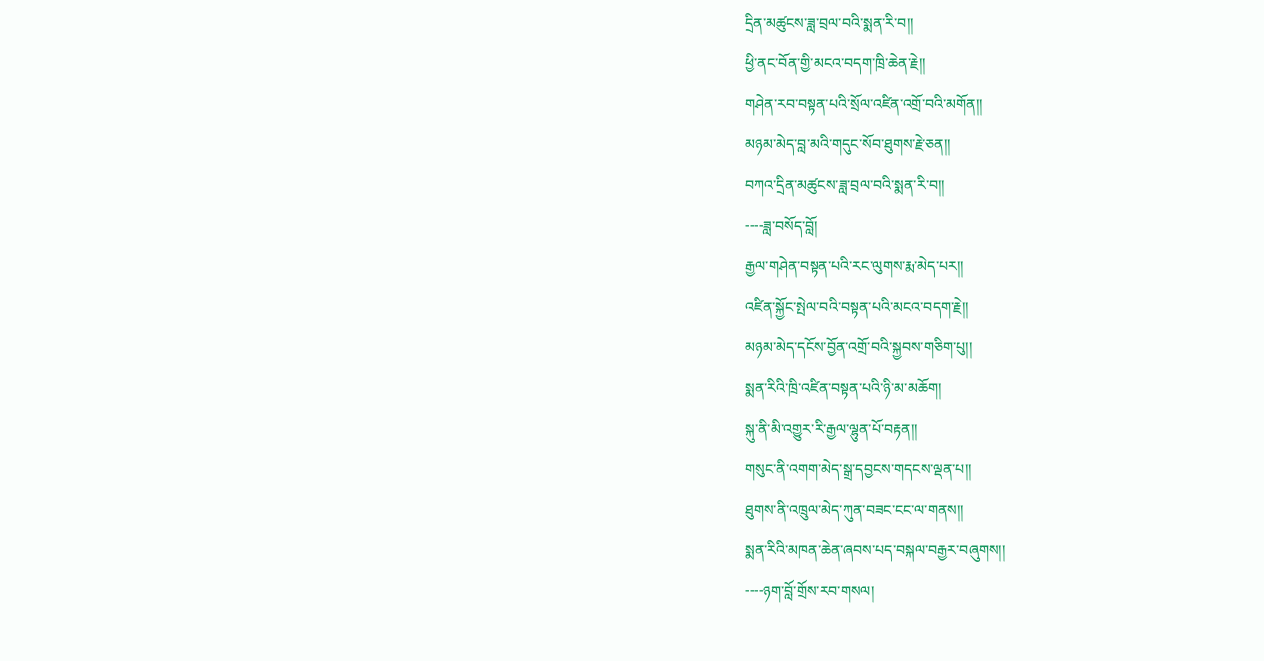དྲིན་མཚུངས་ཟླ་བྲལ་བའི་སྨན་རི་བ།།
ཕྱི་ནང་བོན་གྱི་མངའ་བདག་ཁྲི་ཆེན་རྗེ།།
གཤེན་རབ་བསྟན་པའི་སྲོལ་འཛིན་འགྲོ་བའི་མགོན།།
མཉམ་མེད་བླ་མའི་གདུང་སོབ་ཐུགས་རྗེ་ཅན།།
བཀའ་དྲིན་མཚུངས་ཟླ་བྲལ་བའི་སྨན་རི་བ།།
----ཟླ་བསོད་བློ།
རྒྱལ་གཤེན་བསྟན་པའི་རང་ལུགས་རྨ་མེད་པར།།
འཛིན་སྐྱོང་སྤེལ་བའི་བསྟན་པའི་མངའ་བདག་རྗེ།།
མཉམ་མེད་དངོས་བྱོན་འགྲོ་བའི་སྐྱབས་གཅིག་པུ།།
སྨན་རིའི་ཁྲི་འཛིན་བསྟན་པའི་ཉི་མ་མཆོག།
སྐུ་ནི་མི་འགྱུར་རི་རྒྱལ་ལྷུན་པོ་བརྟན།།
གསུང་ནི་འགག་མེད་སྒྲ་དབྱངས་གདངས་ལྡན་པ།།
ཐུགས་ནི་འཁྲུལ་མེད་ཀུན་བཟང་ངང་ལ་གནས།།
སྨན་རིའི་མཁན་ཆེན་ཞབས་པད་བསྐལ་བརྒྱར་བཞུགས།།
----ཉག་བློ་གྲོས་རབ་གསལ།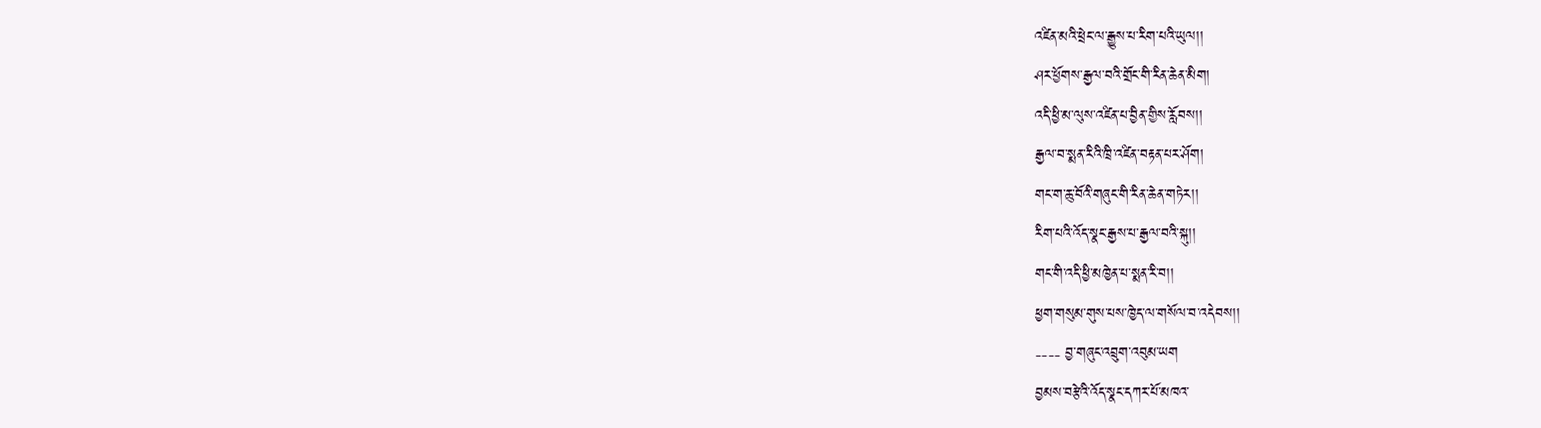འཛིན་མའི་ཕྲེང་ལ་རྒྱུས་པ་རིག་པའི་ཡུལ།།
ཤར་ཕྱོགས་རྒྱལ་བའི་གྲོང་གི་རིན་ཆེན་མིག།
འདི་ཕྱི་མ་ལུས་འཛིན་པ་བྱིན་གྱིས་རློབས།།
རྒྱལ་བ་སྨན་རིའི་ཁྲི་འཛིན་བརྟན་པར་ཤོག།
གང་ག་ཆུ་བོའི་གཞུང་གི་རིན་ཆེན་གཏེར།།
རིག་པའི་འོད་སྣང་རྒྱས་པ་རྒྱལ་བའི་སྐུ།།
གང་གི་འདི་ཕྱི་མཁྱེན་པ་སྨན་རི་བ།།
ཕྱག་གསུམ་གུས་པས་ཁྱེད་ལ་གསོལ་བ་འདེབས།།
---- བྱ་གཞུང་འབྲུག་འབུམ་ཡག
བྱམས་བརྩེའི་འོད་སྣང་དཀར་པོ་མཁའ་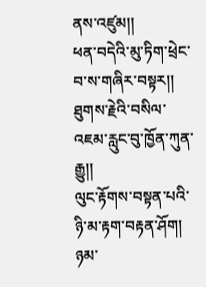ནས་འཛུམ།།
ཕན་བདེའི་མུ་ཏིག་ཕྲེང་བ་ས་གཞིར་བསྟར།།
ཐུགས་རྗེའི་བསིལ་འཇམ་རླུང་བུ་ཁྱོན་ཀུན་རྒྱུ།།
ལུང་རྟོགས་བསྟན་པའི་ཉི་མ་རྟག་བརྟན་ཤོག།
ཉམ་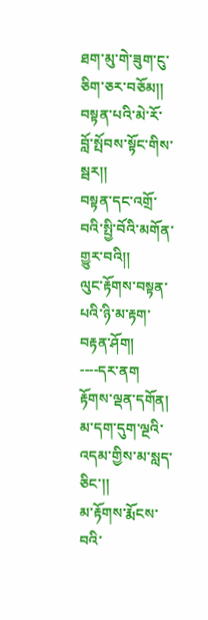ཐག་མུ་གེ་ཟུག་ངུ་ཅིག་ཅར་བཅོམ།།
བསྟན་པའི་མེ་རོ་བློ་སྤོབས་སྟོང་གིས་སྦར།།
བསྟན་དང་འགྲོ་བའི་སྤྱི་བོའི་མགོན་གྱུར་བའི།།
ལུང་རྟོགས་བསྟན་པའི་ཉི་མ་རྟག་བརྟན་ཤོག།
----དར་ནག རྟོགས་ལྡན་དགོན།
མ་དག་དུག་ལྔའི་འདམ་གྱིས་མ་སླད་ཅིང་།།
མ་རྟོགས་རྨོངས་བའི་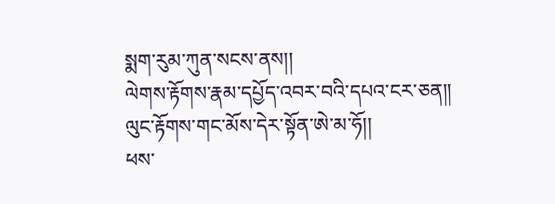སྨག་རུམ་ཀུན་སངས་ནས།།
ལེགས་རྟོགས་རྣམ་དཔྱོད་འབར་བའི་དཔའ་ངར་ཅན།།
ལུང་རྟོགས་གང་མོས་དེར་སྟོན་ཨེ་མ་ཧོ།།
ཕས་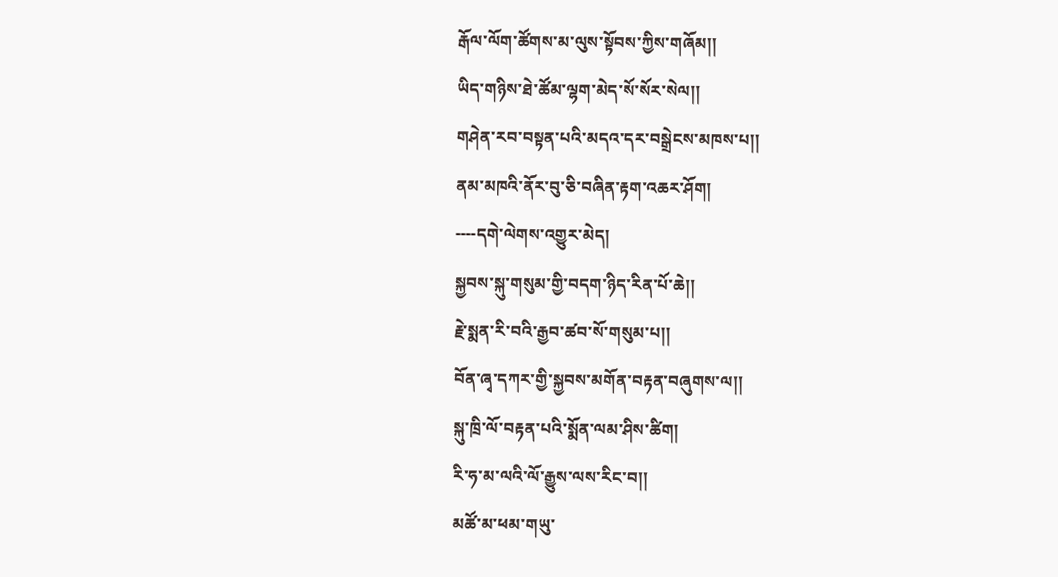རྒོལ་ལོག་ཚོགས་མ་ལུས་སྟོབས་ཀྱིས་གཞོམ།།
ཡིད་གཉིས་ཐེ་ཚོམ་ལྷག་མེད་སོ་སོར་སེལ།།
གཤེན་རབ་བསྟན་པའི་མདའ་དར་བསྒྲེངས་མཁས་པ།།
ནམ་མཁའི་ནོར་བུ་ཅི་བཞིན་རྟག་འཆར་ཤོག།
----དགེ་ལེགས་འགྱུར་མེད།
སྐྱབས་སྐུ་གསུམ་གྱི་བདག་ཉིད་རིན་པོ་ཆེ།།
རྗེ་སྨན་རི་བའི་རྒྱབ་ཚབ་སོ་གསུམ་པ།།
བོན་ཞྭ་དཀར་གྱི་སྐྱབས་མགོན་བརྟན་བཞུགས་ལ།།
སྐུ་ཁྲི་ལོ་བརྟན་པའི་སྨོན་ལམ་ཤིས་ཚིག།
རི་ཧ་མ་ལའི་ལོ་རྒྱུས་ལས་རིང་བ།།
མཚོ་མ་ཕམ་གཡུ་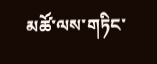མཚོ་ལས་གཏིང་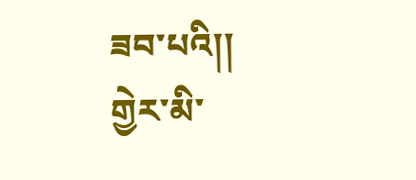ཟབ་པའི།།
གྱེར་མི་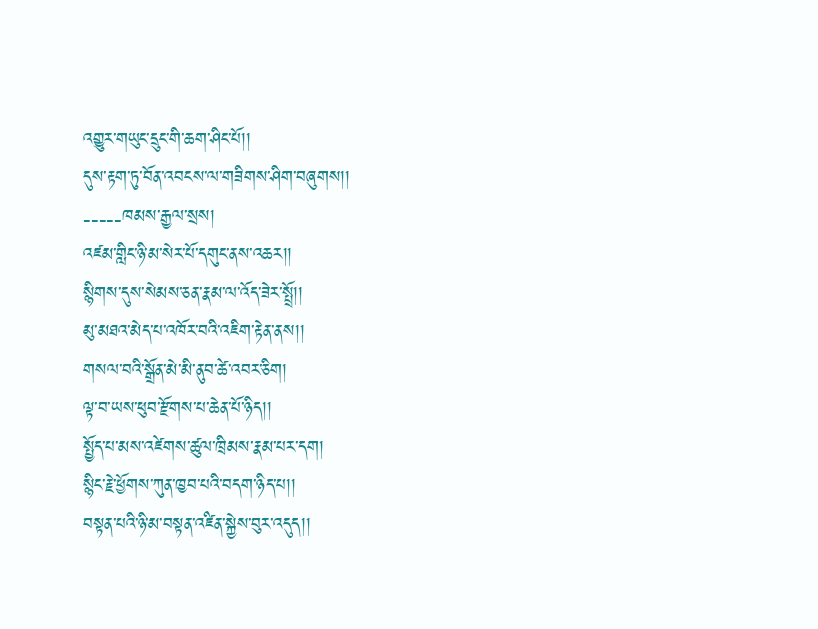འགྱུར་གཡུང་དྲུང་གི་ཆག་ཤིང་པོ།།
དུས་རྟག་ཏུ་བོན་འབངས་ལ་གཟིགས་ཤིག་བཞུགས།།
-----ཁམས་རྒྱལ་སྲས།
འཛམ་གླིང་ཉི་མ་སེར་པོ་དགུང་ནས་འཆར།།
སྙིགས་དུས་སེམས་ཅན་རྣམ་ལ་འོད་ཟེར་སྤྲོ།།
མུ་མཐའ་མེད་པ་འཁོར་བའི་འཇིག་རྟེན་ནས།།
གསལ་བའི་སྒྲོན་མེ་མི་ནུབ་ཚེ་འབར་ཅིག།
ལྟ་བ་ཡས་ཕུབ་རྫོགས་པ་ཆེན་པོ་ཉིད།།
སྤྱོད་པ་མས་འཛེགས་ཚུལ་ཁྲིམས་རྣམ་པར་དག།
སྙིང་རྗེ་ཕྱོགས་ཀུན་ཁྱབ་པའི་བདག་ཉིད་པ།།
བསྟན་པའི་ཉི་མ་བསྟན་འཛིན་སྐྱེས་བུར་འདུད།།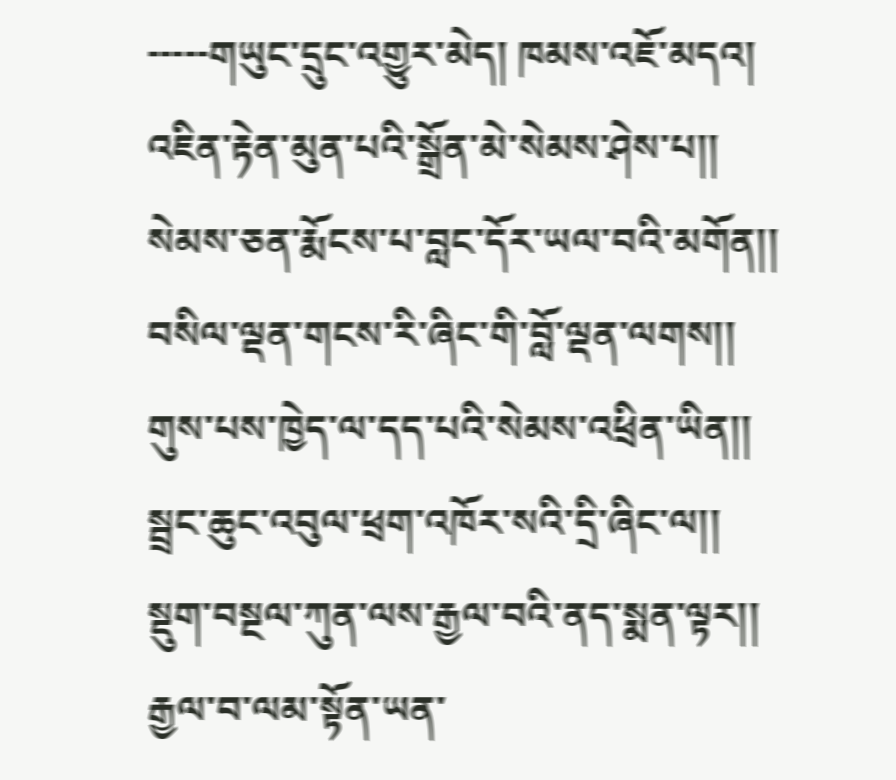-----གཡུང་དྲུང་འགྱུར་མེད། ཁམས་འཇོ་མདའ།
འཇིན་རྟེན་མུན་པའི་སྒྲོན་མེ་སེམས་ཤེས་པ།།
སེམས་ཅན་རྨོངས་པ་བླང་དོར་ཡལ་བའི་མགོན།།
བསིལ་ལྡན་གངས་རི་ཞིང་གི་བློ་ལྡན་ལགས།།
གུས་པས་ཁྱེད་ལ་དད་པའི་སེམས་འཕྲིན་ཡིན།།
སྦྲང་ཆུང་འབུལ་ཕྲག་འཁོར་སའི་དྲི་ཞིང་ལ།།
སྡུག་བསྔལ་ཀུན་ལས་རྒྱལ་བའི་ནད་སྨན་ལྟར།།
རྒྱལ་བ་ལམ་སྟོན་ཡན་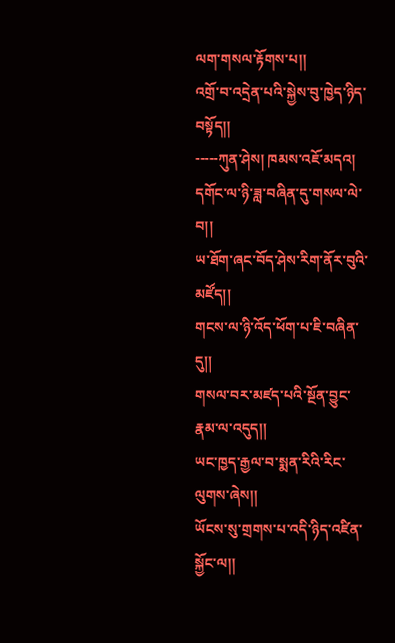ལག་གསལ་རྟོགས་པ།།
འགྲོ་བ་འདྲེན་པའི་སྐྱེས་བུ་ཁྱེད་ཉིད་བསྟོད།།
-----ཀུན་ཤེས། ཁམས་འཇོ་མདའ།
དགོང་ལ་ཉི་ཟླ་བཞིན་དུ་གསལ་ལེ་བ།།
ཡ་ཐོག་ཞང་བོད་ཤེས་རིག་ནོར་བུའི་མཛོད།།
གངས་ལ་ཉི་འོད་ཕོག་པ་ཇི་བཞིན་དུ།།
གསལ་བར་མཛད་པའི་སྔོན་བྱུང་རྣམ་ལ་འདུད།།
ཡང་ཁྱད་རྒྱལ་བ་སྨན་རིའི་རིང་ལུགས་ཞེས།།
ཡོངས་སུ་གྲགས་པ་འདི་ཉིད་འཛིན་སྐྱོང་ལ།།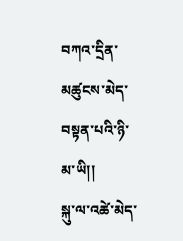བཀའ་དྲིན་མཚུངས་མེད་བསྟན་པའི་ཉི་མ་ཡི།།
སྐུ་ལ་འཚེ་མེད་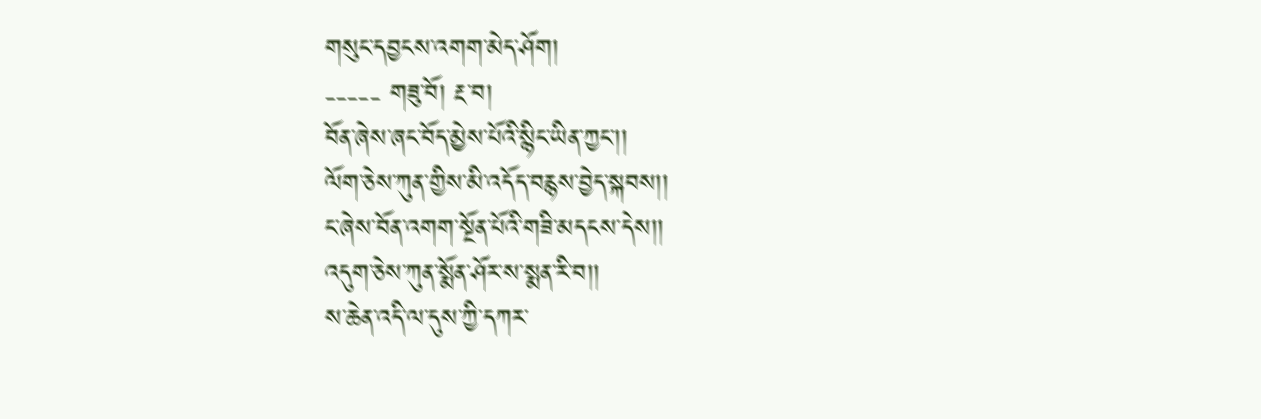གསུང་དབྱངས་འགག་མེད་ཤོག།
----- གཟུ་བོ། རྔ་བ།
བོན་ཞེས་ཞང་བོད་མྱེས་པོའི་སྙིང་ཡིན་ཀྱང་།།
ལོག་ཅེས་ཀུན་གྱིས་མི་འདོད་བརྙས་བྱེད་སྐབས།།
ང་ཞེས་བོན་འགག་སྔོན་པོའི་གཟི་མདངས་དེས།།
འདུག་ཅེས་ཀུན་སྨོན་ཤོར་ས་སྨན་རི་བ།།
ས་ཆེན་འདི་ལ་དུས་ཀྱི་དཀར་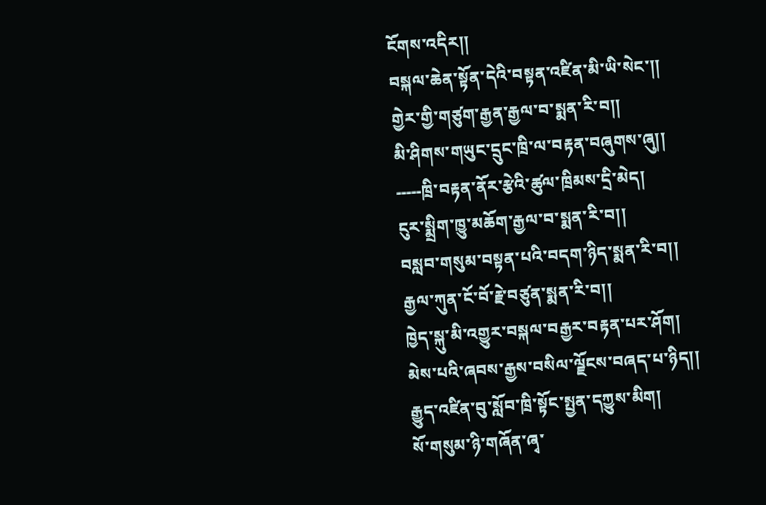ངོགས་འདིར།།
བསྐལ་ཆེན་སྟོན་དེའི་བསྟན་འཛིན་མི་ཡི་སེང་།།
གྱེར་གྱི་གཙུག་རྒྱན་རྒྱལ་བ་སྨན་རི་བ།།
མི་ཤིགས་གཡུང་དྲུང་ཁྲི་ལ་བརྟན་བཞུགས་ཞུ།།
-----ཁྲི་བརྟན་ནོར་རྩེའི་ཚུལ་ཁྲིམས་དྲི་མེད།
ངུར་སྨྲིག་ཁྱུ་མཆོག་རྒྱལ་བ་སྨན་རི་བ།།
བསླབ་གསུམ་བསྟན་པའི་བདག་ཉིད་སྨན་རི་བ།།
རྒྱལ་ཀུན་ངོ་བོ་རྗེ་བཙུན་སྨན་རི་བ།།
ཁྱེད་སྐུ་མི་འགྱུར་བསྐལ་བརྒྱར་བརྟན་པར་ཤོག།
མེས་པའི་ཞབས་རྒྱས་བསིལ་ལྗོངས་བཞད་པ་ཉིད།།
རྒྱུད་འཛིན་བུ་སློབ་ཁྲི་སྟོང་སྤྱན་དཀྱུས་མིག།
སོ་གསུམ་ཉི་གཞོན་ཞྭ་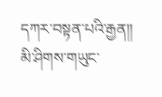དཀར་བསྟན་པའི་རྒྱན།།
མི་ཤིགས་གཡུང་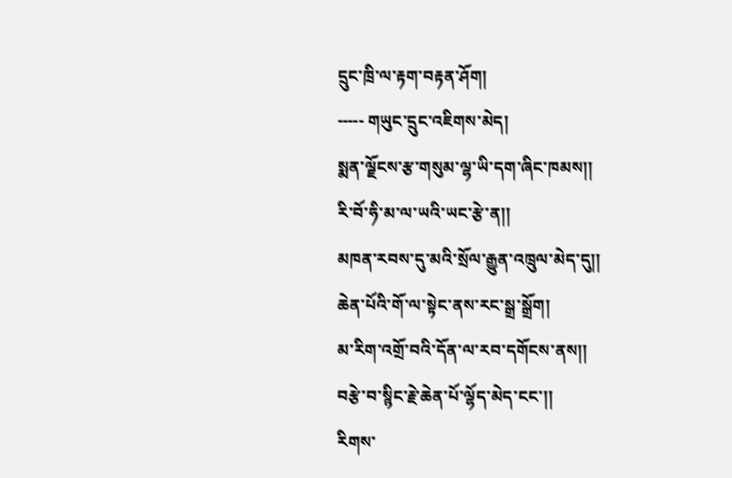དྲུང་ཁྲི་ལ་རྟག་བརྟན་ཤོག།
----- གཡུང་དྲུང་འཇིགས་མེད།
སྨན་ལྗོངས་རྩ་གསུམ་ལྷ་ཡི་དག་ཞིང་ཁམས།།
རི་བོ་ཧི་མ་ལ་ཡའི་ཡང་རྩེ་ན།།
མཁན་རབས་དུ་མའི་སྲོལ་རྒྱུན་འཁྲུལ་མེད་དུ།།
ཆེན་པོའི་གོ་ལ་སྟེང་ནས་རང་སྒྲ་སྒྲོག།
མ་རིག་འགྲོ་བའི་དོན་ལ་རབ་དགོངས་ནས།།
བརྩེ་བ་སྙིང་རྗེ་ཆེན་པོ་ལྷོད་མེད་ངང་།།
རིགས་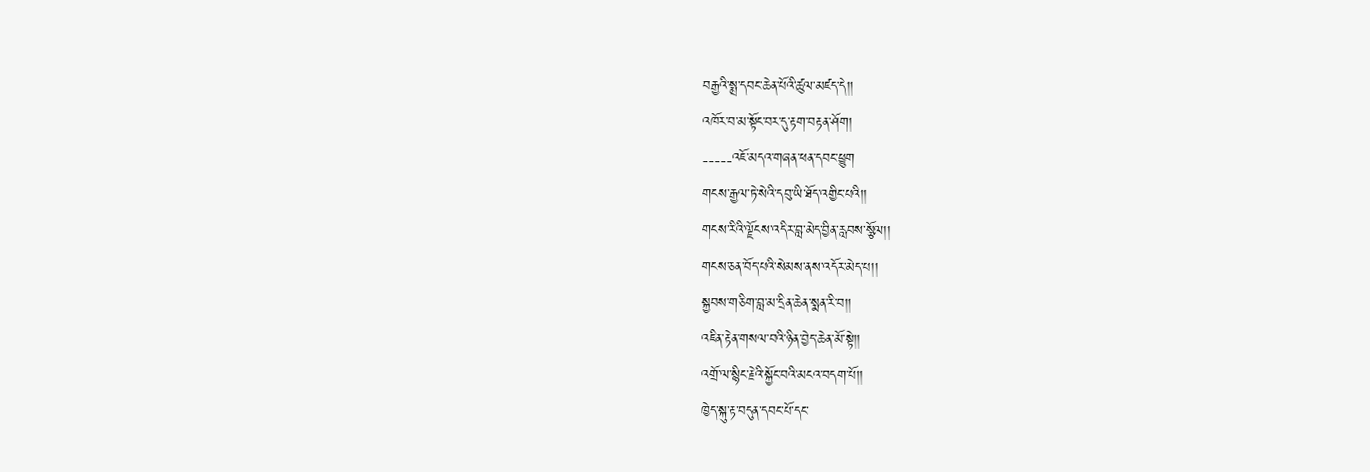བརྒྱའི་སྨྲ་དབང་ཆེན་པོའི་ཚུལ་མཛད་དེ།།
འཁོར་བ་མ་སྟོང་བར་དུ་རྟག་བརྟན་ཤོག།
-----འཇོ་མདའ་གཞན་ཕན་དབང་ཕྱུག
གངས་རྒྱལ་ཏེ་སེའི་དབུ་ཡི་ཐོད་འགྱིང་པའི།།
གངས་རིའི་ལྗོངས་འདིར་བླ་མེད་བྱིན་རླབས་སྩོལ།།
གངས་ཅན་བོད་པའི་སེམས་ནས་འདོར་མེད་པ།།
སྐྱབས་གཅིག་བླ་མ་དྲིན་ཆེན་སྨན་རི་བ།།
འཇིན་རྟེན་གསལ་བའི་ཉིན་བྱེད་ཆེན་མོ་སྟེ།།
འགྲོ་ལ་སྙིང་རྗེའི་སྐྱོང་བའི་མངའ་བདག་པོ།།
ཁྱེད་སྐུ་རྟ་བདུན་དབང་པོ་དང་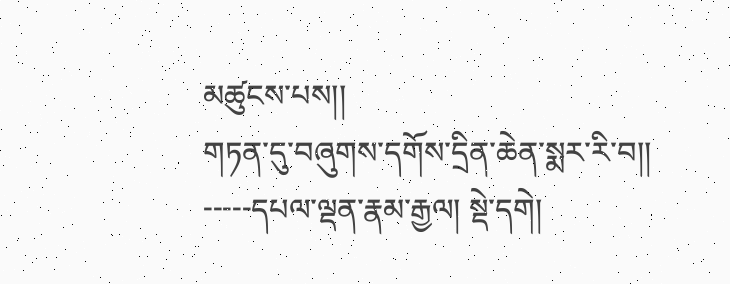མཚུངས་པས།།
གཏན་དུ་བཞུགས་དགོས་དྲིན་ཆེན་སྨར་རི་བ།།
-----དཔལ་ལྡན་རྣམ་རྒྱལ། སྡེ་དགེ།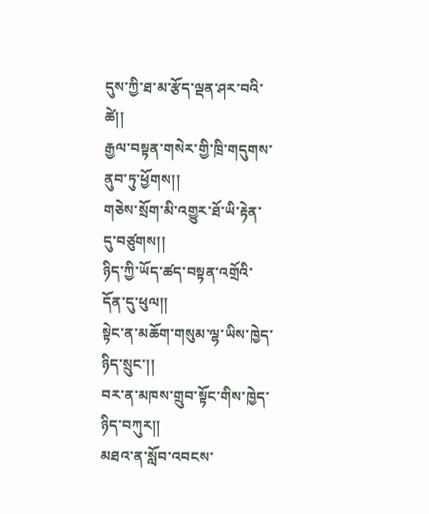དུས་ཀྱི་ཐ་མ་རྩོད་ལྡན་ཤར་བའི་ཚེ།།
རྒྱལ་བསྟན་གསེར་གྱི་ཁྲི་གདུགས་ནུབ་ཏུ་ཕྱོགས།།
གཅེས་སྲོག་མི་འགྱུར་ཐོ་ཡི་རྟེན་དུ་བཙུགས།།
ཉིད་ཀྱི་ཡོད་ཚད་བསྟན་འགྲོའི་དོན་དུ་ཕུལ།།
སྟེང་ན་མཆོག་གསུམ་ལྷ་ཡིས་ཁྱེད་ཉིད་སྲུང་།།
བར་ན་མཁས་གྲུབ་སྟོང་གིས་ཁྱེད་ཉིད་བཀུར།།
མཐའ་ན་སློབ་འབངས་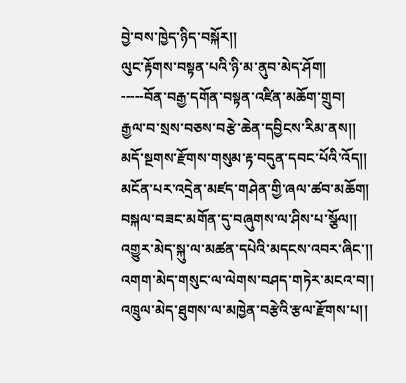བྱེ་བས་ཁྱེད་ཉིད་བསྐོར།།
ལུང་རྟོགས་བསྟན་པའི་ཉི་མ་ནུབ་མེད་ཤོག།
-----བོན་བརྒྱ་དགོན་བསྟན་འཛིན་མཆོག་གྲུབ།
རྒྱལ་བ་སྲས་བཅས་བརྩེ་ཆེན་དབྱིངས་རིམ་ནས།།
མདོ་སྔགས་རྫོགས་གསུམ་རྟ་བདུན་དབང་པོའི་འོད།།
མངོན་པར་འདྲེན་མཛད་གཤེན་གྱི་ཞལ་ཚབ་མཆོག།
བསྐལ་བཟང་མགོན་དུ་བཞུགས་ལ་ཤིས་པ་སྩོལ།།
འགྱུར་མེད་སྐུ་ལ་མཚན་དཔེའི་མདངས་འབར་ཞིང་།།
འགག་མེད་གསུང་ལ་ལེགས་བཤད་གཏེར་མངའ་བ།།
འཁྲུལ་མེད་ཐུགས་ལ་མཁྱེན་བརྩེའི་རྩལ་རྫོགས་པ།།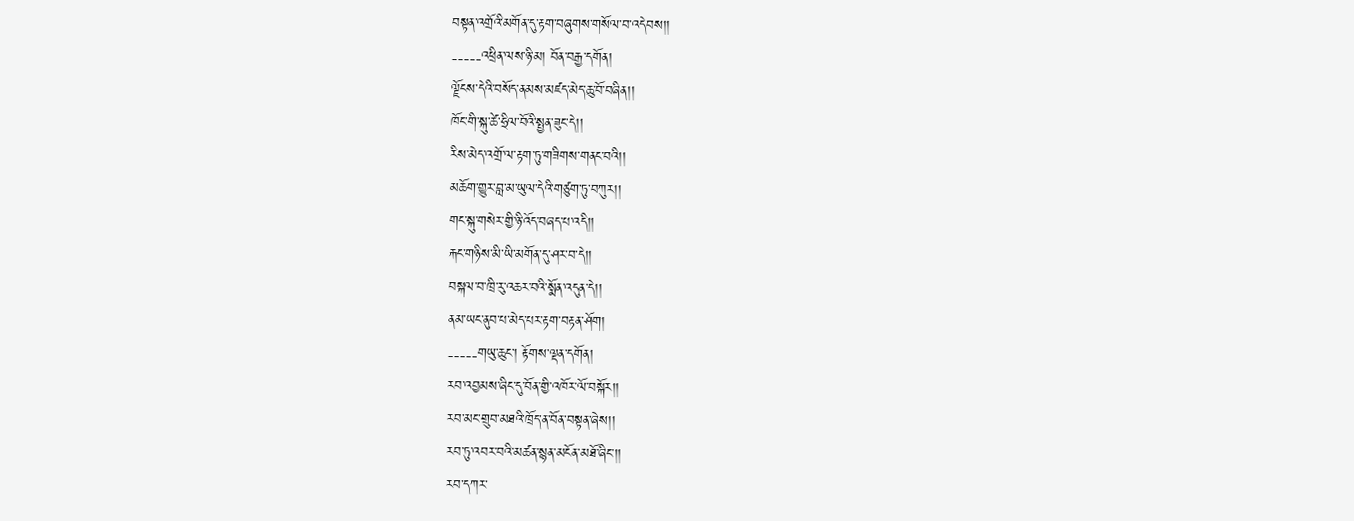བསྟན་འགྲོའི་མགོན་དུ་རྟག་བཞུགས་གསོལ་བ་འདེབས།།
-----འཕྲིན་ལས་ཉི་མ། བོན་བརྒྱ་དགོན།
ལྗོངས་དེའི་བསོད་ནམས་མཛད་མེད་ཆུ་བོ་བཞིན།།
ཁོང་གི་སྐུ་ཚེ་ཧྲིལ་བོའི་སྤྱན་ཟུང་དེ།།
རིས་མེད་འགྲོ་ལ་རྟག་ཏུ་གཟིགས་གནང་བའི།།
མཆོག་གྱུར་བླ་མ་ཡུལ་དེའི་གཙུག་ཏུ་བཀུར།།
གང་སྐུ་གསེར་གྱི་ཉི་འོད་བཞད་པ་འདི།།
རྐང་གཉིས་མི་ཡི་མགོན་དུ་ཤར་བ་དེ།།
བསྐལ་བ་ཁྲི་རུ་འཆར་བའི་སྨོན་འདུན་དེ།།
ནམ་ཡང་ནུབ་པ་མེད་པར་རྟག་བརྟན་ཤོག།
-----གཡུ་ཆུང་། རྟོགས་ལྡན་དགོན།
རབ་འབྱམས་ཞིང་དུ་བོན་གྱི་འཁོར་ལོ་བསྐོར།།
རབ་མང་གྲུབ་མཐའི་ཁྲོད་ན་བོན་བསྟན་ཞེས།།
རབ་ཏུ་འབར་བའི་མཚན་སྙན་མངོན་མཐོ་ཞིང་།།
རབ་དཀར་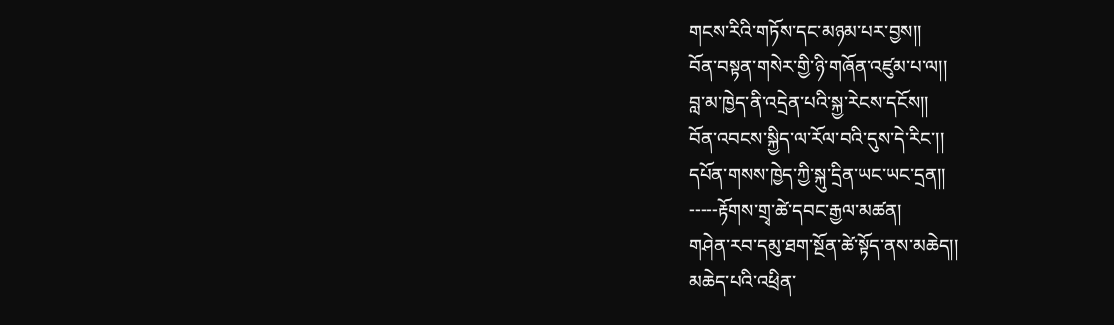གངས་རིའི་གཏོས་དང་མཉམ་པར་བྱས།།
བོན་བསྟན་གསེར་གྱི་ཉི་གཞོན་འཛུམ་པ་ལ།།
བླ་མ་ཁྱེད་ནི་འདྲེན་པའི་སྐྱ་རེངས་དངོས།།
བོན་འབངས་སྐྱིད་ལ་རོལ་བའི་དུས་དེ་རིང་།།
དཔོན་གསས་ཁྱེད་ཀྱི་སྐུ་དྲིན་ཡང་ཡང་དྲན།།
-----རྟོགས་གྲྭ་ཚེ་དབང་རྒྱལ་མཚན།
གཤེན་རབ་དམུ་ཐག་སྔོན་ཚེ་སྟོད་ནས་མཆེད།།
མཆེད་པའི་འཕྲིན་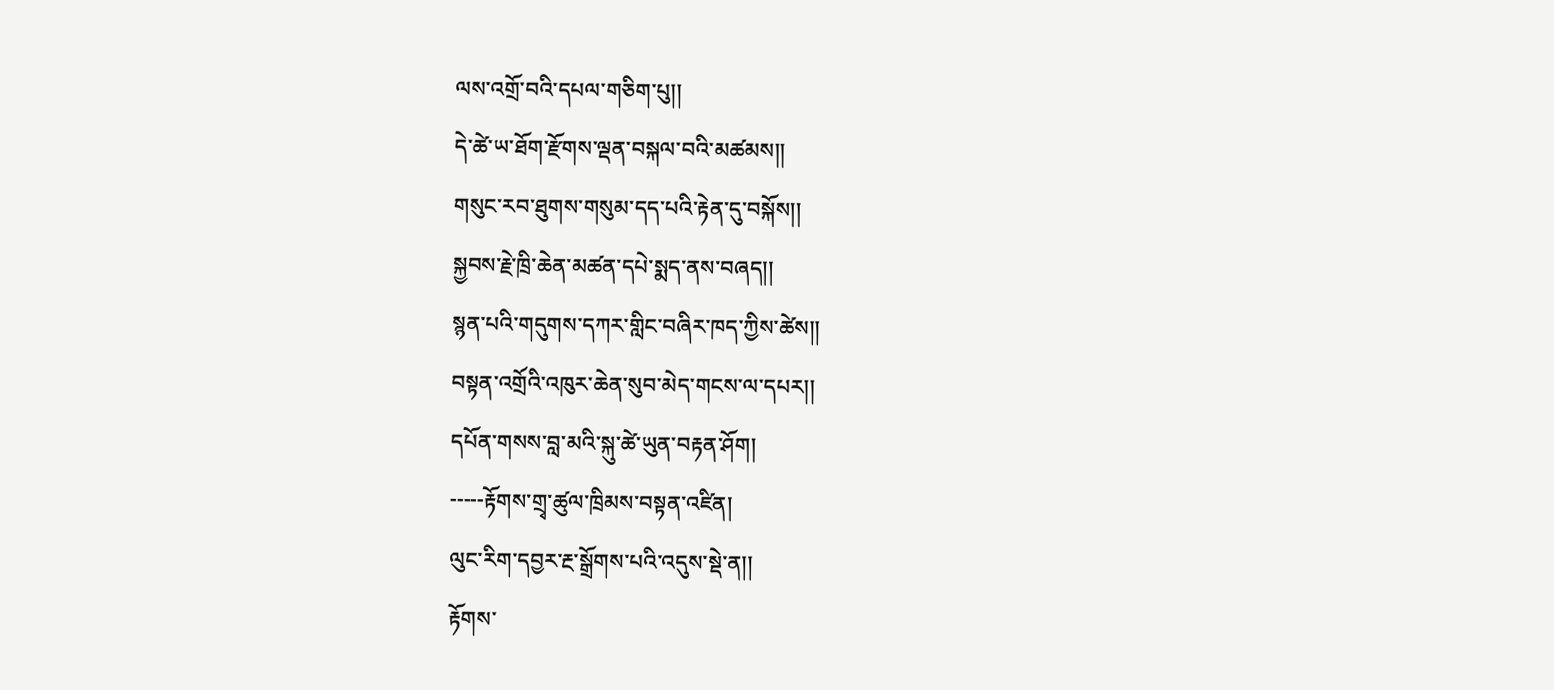ལས་འགྲོ་བའི་དཔལ་གཅིག་པུ།།
དེ་ཚེ་ཡ་ཐོག་རྫོགས་ལྡན་བསྐལ་བའི་མཚམས།།
གསུང་རབ་ཐུགས་གསུམ་དད་པའི་རྟེན་དུ་བསྐོས།།
སྐྱབས་རྗེ་ཁྲི་ཆེན་མཚན་དཔེ་སྨད་ནས་བཞད།།
སྙན་པའི་གདུགས་དཀར་གླིང་བཞིར་ཁད་ཀྱིས་ཚེས།།
བསྟན་འགྲོའི་འཁུར་ཆེན་སུབ་མེད་གངས་ལ་དཔར།།
དཔོན་གསས་བླ་མའི་སྐུ་ཚེ་ཡུན་བརྟན་ཤོག།
-----རྟོགས་གྲྭ་ཚུལ་ཁྲིམས་བསྟན་འཛིན།
ལུང་རིག་དབྱར་རྔ་སྒྲོགས་པའི་འདུས་སྡེ་ན།།
རྟོགས་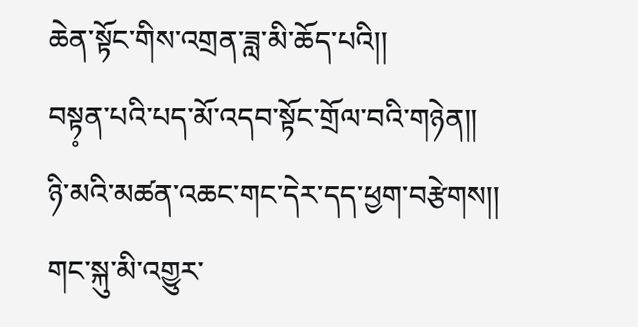ཆེན་སྟོང་གིས་འགྲན་ཟླ་མི་ཆོད་པའི།།
བསྟ༷ན་པའི་པད་མོ་འདབ་སྟོང་གྲོལ་བའི་གཉེན།།
ཉི་མའི་མཚན་འཆང་གང་དེར་དད་ཕྱག་བརྩེགས།།
གང་སྐུ་མི་འགྱུར་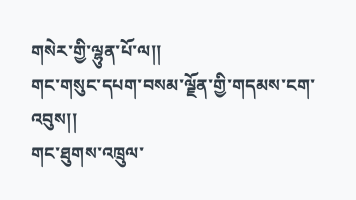གསེར་གྱི་ལྷུན་པོ་ལ།།
གང་གསུང་དཔག་བསམ་ལྗོན་གྱི་གདམས་ངག་འབུས།།
གང་ཐུགས་འཁྲུལ་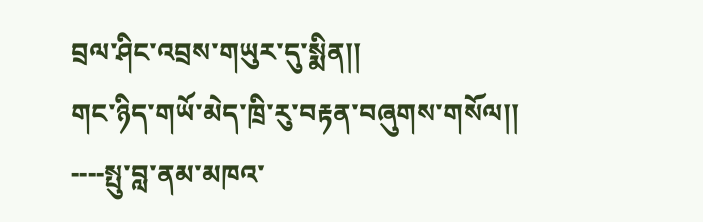བྲལ་ཤིང་འབྲས་གཡུར་དུ་སྨིན།།
གང་ཉིད་གཡོ་མེད་ཁྲི་རུ་བརྟན་བཞུགས་གསོལ།།
----སྤུ་བླ་ནམ་མཁའ་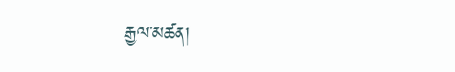རྒྱལ་མཚན།